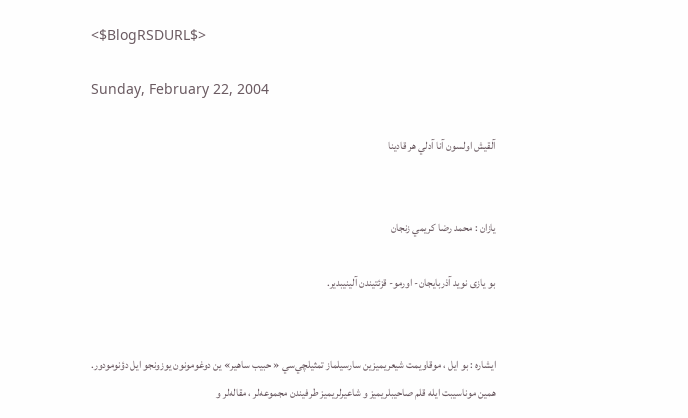<$BlogRSDURL$>

Sunday, February 22, 2004

آلقيش اولسون آنا آدلي هر قادينا


يازان : محمد رضا كريمي زنجان

بو يازى نويد آذربايجان- اورمو- قزئتيندن آلينيبدير.


ايشاره : بو ايل ، موقاويمت شيعريميزين سارسيلماز تمثيلچي‌سي « حبيب ساهير» ين دوغومونون يوزونجو ايل دؤنومودور. همين موناسيبت ايله قلم صاحيبلريميز و شاعيرلريميز طرفيندن مجموعه‌لر ، مقاله‌لر و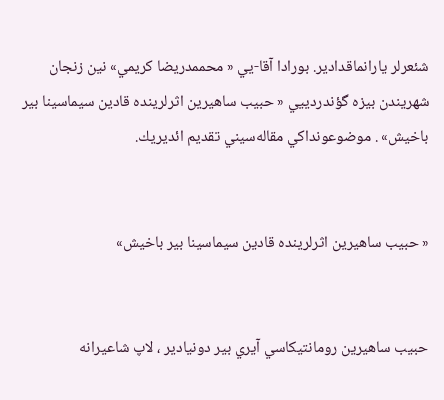شئعرلر يارانماقدادير. بورادا آقا-يي « محممدريضا كريمي» نين زنجان شهريندن بيزه گؤندردييي « حبيب ساهيرين اثرلرينده قادين سيماسينا بير باخيش» . موضوعونداكي مقاله‌سيني تقديم ائديريك.


« حبيب ساهيرين اثرلرينده قادين سيماسينا بير باخيش»


حبيب ساهيرين رومانتيكاسي آيري بير دونيادير ، لاپ شاعيرانه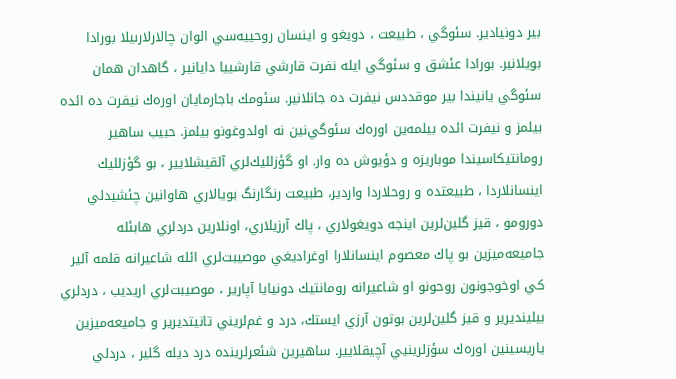بير دونيادير. سئوگي ، طبيعت ، دويغو و اينسان روحييه‌سي الوان چالارلارىيلا بورادا بويلانير. بورادا عئشق و سئوگي ايله نفرت قارشي قارشييا دايانير ، گاهدان همان سئوگي يانيندا بير موقددس نيفرت ‌ده جانلانير. سئومك باجارمايان اوره‌ك نيفرت ده ائده بيلمز و نيفرت ائده‌ بيلمه‌ين اوره‌ك سئوگي‌نين نه اولدوغونو بيلمز. حبيب ساهير رومانتيكاسيندا موباريزه و دؤيوش ده وار. او گؤز‌لليك‌لري آلقيشلايير ، بو گؤز‌لليك اينسانلاردا ، طبيعتده و روحلاردا واردير، طبيعت رنگارنگ بويالاري هاوانين چئشيدلي دورومو ، قيز گلين‌لرين اينجه دويغولاري ، پاك آرزيلاري، اونلارين دردلري هابئله جاميعه‌ميزين بو پاك معصوم اينسانلارا اوغراديغي موصيبت‌لري ائله شاعيرانه قلمه آلير كي اوخوجونون روحونو او شاعيرانه رومانتيك دونيايا آپارير ، موصيبت‌لري اريديب ، دردلري بيلينديرير و قيز گلين‌لرين بوتون آرزي ايستك، درد و غم‌لريني تانيتديرير و جاميعه‌ميزين ياريسينين اوره‌ك سؤزلرينيي آچيقلايير. ساهيرين شئعرلرينده درد ديله گلير ، دردلي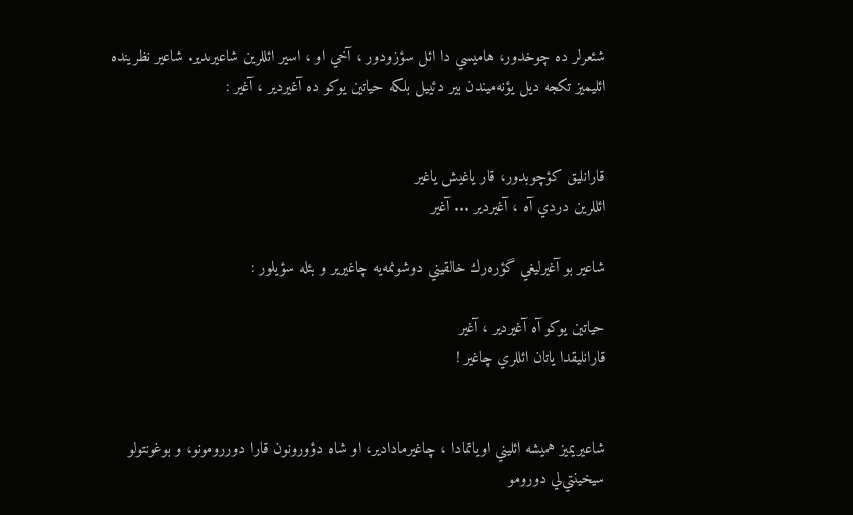شئعرلر ده چوخدور، هاميسي دا ائل سؤزودور ، آخي او ، اسير ائللرين شاعيرىدير. شاعير نظرينده ائليميز تكجه ديل يؤنه‌ميندن بير دئييل بلكه حياتين يوكو ده آغيردير ، آغير :


قارانليق كؤچوبدور، قار ياغيش ياغير
ائللرين دردي آه ، آغيردير ... آغير

شاعير بو آغيرليغي گؤره‌رك خالقيني دوشونمه‌يه چاغيرير و بئله سؤيلور :

حياتين يوكو آه آغيردير ، آغير
قارانليقدا ياتان ائللري چاغير !


شاعيريميز هميشه ائليني اوياتمادا ، چاغيرمادادير، او شاه دؤورونون قارا دوررومونو، و بوغونتولو سيخينتي‌لي دورومو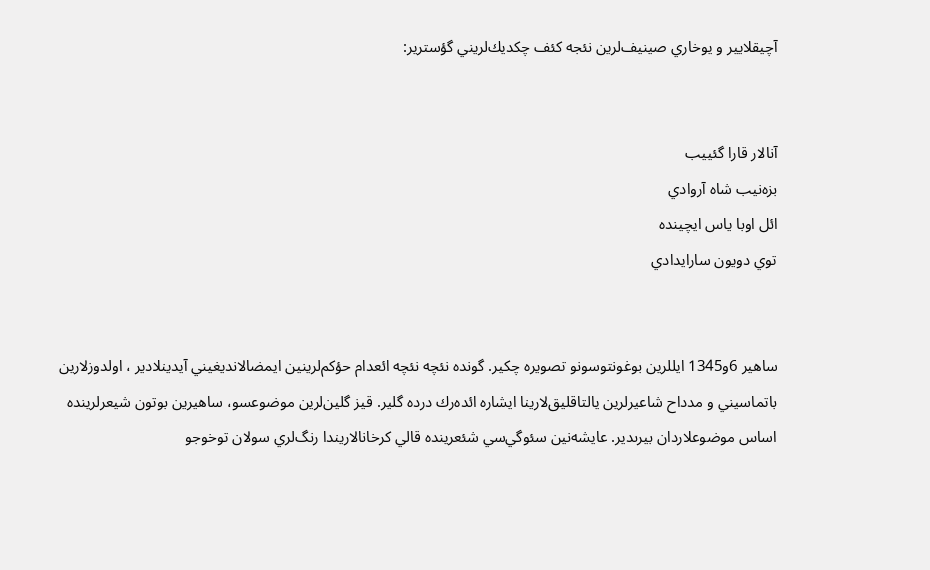آچيقلايير و يوخاري صينيف‌لرين نئجه كئف چكديك‌لريني گؤسترير:


آنالار قارا گئييب
بزه‌نيب شاه آروادي
ائل اوبا ياس ايچينده
توي دويون ‌سارايدادي


ساهير 6و1345 ايللرين بوغونتوسونو تصويره چكير. گونده نئچه نئچه ائعدام حؤكم‌لرينين ايمضالانديغيني آيدينلادير ، اولدوزلارين باتماسيني و مدداح شاعيرلرين يالتاقليق‌لارينا ايشاره ائده‌رك درده گلير. قيز گلين‌لرين موضوعسو، ساهيرين بوتون شيعرلرينده اساس موضوعلاردان‌ بيرىدير. عايشه‌نين سئوگي‌سي شئعرينده قالي كرخانالاريندا رنگ‌لري سولان توخوجو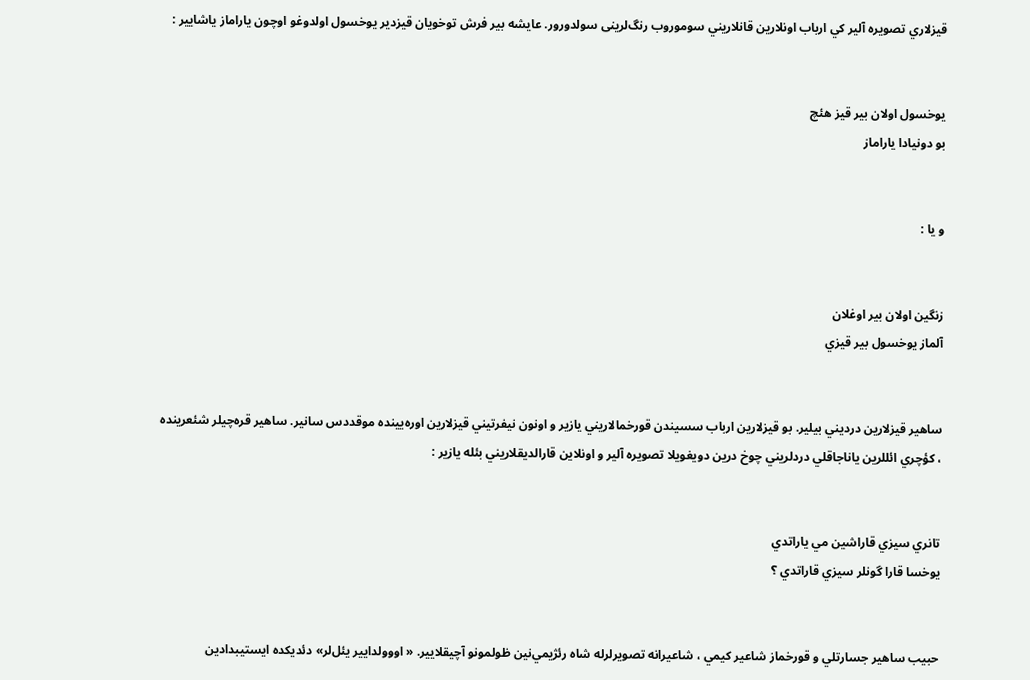قيزلاري تصويره آلير كي ارباب اونلارين قانلاريني سوموروب رنگ‌لرينى سولدورور. عايشه بير فرش توخويان قيزدير يوخسول اولدوغو اوچون ياراماز ياشايير :


يوخسول اولان بير قيز هئچ
بو دونيادا ياراماز


و يا :


زنگين اولان بير اوغلان
آلماز يوخسول بير قيزي


ساهير قيزلارين درديني بيلير. بو قيزلارين ارباب سسيندن قورخمالاريني يازير و اونون نيفرتيني قيزلارين اوره‌يينده موقددس سانير. ساهير قره‌چيلر شئعرينده ، كؤچري ائللرين ياناجاقلي دردلريني چوخ درين دويغويلا تصويره آلير و اونلاين قارالديقلاريني بئله يازير :


تانري سيزي قاراشين مي‌ ياراتدي
يوخسا قارا گونلر سيزي قاراتدي ؟


حبيب ساهير جسارتلي و قورخماز شاعير كيمي ، شاعيرانه تصويرلرله شاه رئژيمي‌نين ظولمونو آچيقلايير. « اووولدايير يئل‌لر» دئديكده ايستيبدادين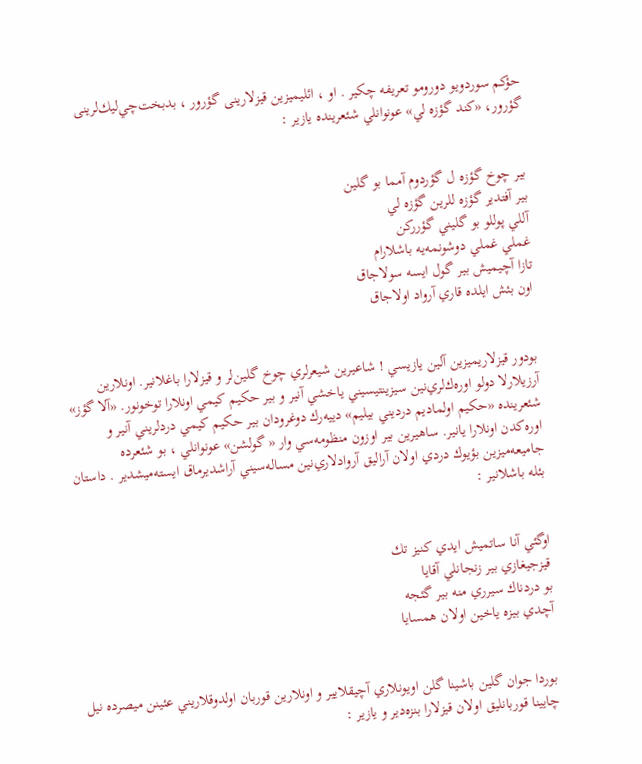حؤكم سوردويو دورومو تعريفه چكير . او ، ائليميزين قيزلارينى گؤرور ، بدبخت‌چي‌ليك‌لرينى گؤرور، «كند گؤزه ‌لي» عونوانلي شئعرينده يازير :


بير چوخ گؤزه ‌ل گؤردوم آمما بو گلين
بير آفتدير گؤزه ‌للرين گؤزه ‌لي
آللي پوللو بو گليني گؤر‌ركن
غملي غملي دوشونمه‌يه باشلارام
تازا آچيميش بير گول ايسه سولاجاق
اون بئش ايلده قاري آرواد اولاجاق


بودور قيزلاريميزين آلين يازيسي ! شاعيرين شيعرلري چوخ گلين‌لر و قيزلارا باغلانير. اونلارين آرزيلارلا دولو اوره‌ك‌لري‌نين سيزينتيسيني ياخشي آنير و بير حكيم كيمي اونلارا توخونور. «آلا گؤز» شئعرينده «حكيم اولماديم درديني بيليم» دييه‌رك دوغرودان بير حكيم‌ كيمي دردلريني آنير و اوره‌كدن اونلارا يانير. ساهيرين بير اوزون منظومه‌سي وار « گولشن» عونوانلي ، بو شئعرده جاميعه‌ميزين بؤيوك دردي اولان آراليق آروادلاري‌نين مساله‌سيني آراشديرماق ايسته‌ميشدير . داستان بئله باشلانير :


اوگئي آنا ساتميش ايدي كنيز تك
قيزجيغازي بير زنجانلي آقايا
بو دردناك سيرري منه بير گئجه
آچدي بيزه ياخين اولان همسايا


بوردا جوان گلين باشينا گلن اويونلاري آچيقلايير و اونلارين قوربان اولدوقلاريني عئينن ميصرده نيل چايينا قوربانليق اولان قيزلارا بنزه‌دير و يازير :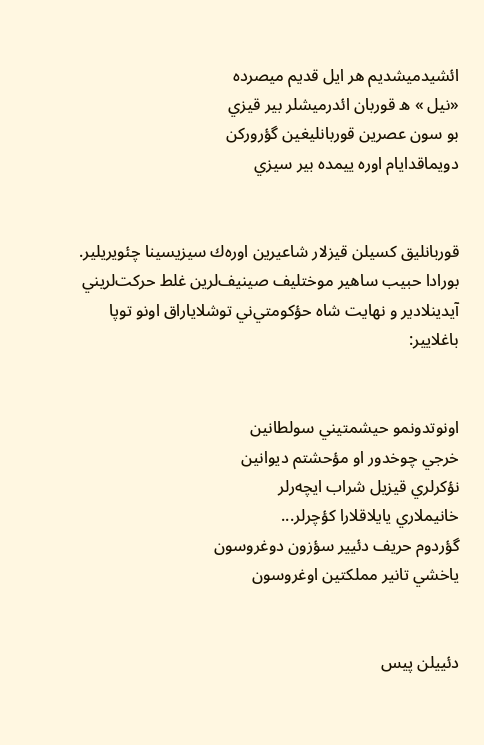ائشيدميشديم هر ايل قديم ميصرده
«نيل » ه قوربان ائدر‌ميشلر بير قيزي
بو سون عصرين قوربانليغين گؤروركن
دويماقدايام اوره ييمده بير سيزي


قوربانليق كسيلن قيزلار شاعيرين اوره‌ك سيزيسينا چئويريلير. بورادا حبيب ساهير موختليف صينيف‌لرين غلط حركت‌لريني آيدينلادير و نهايت شاه حؤكومتي‌ني توشلاياراق اونو توپا باغلايير:


اونوتدونمو حيشمتيني سولطانين
خرجي چوخدور او مؤحشتم ديوانين
نؤكرلري قيزيل شراب ايچه‌رلر
خانيملاري يايلاقلارا كؤچرلر...
گؤردوم حريف دئيير سؤزون دوغروسون
ياخشي تانير مملكتين اوغروسون


دئييلن پيس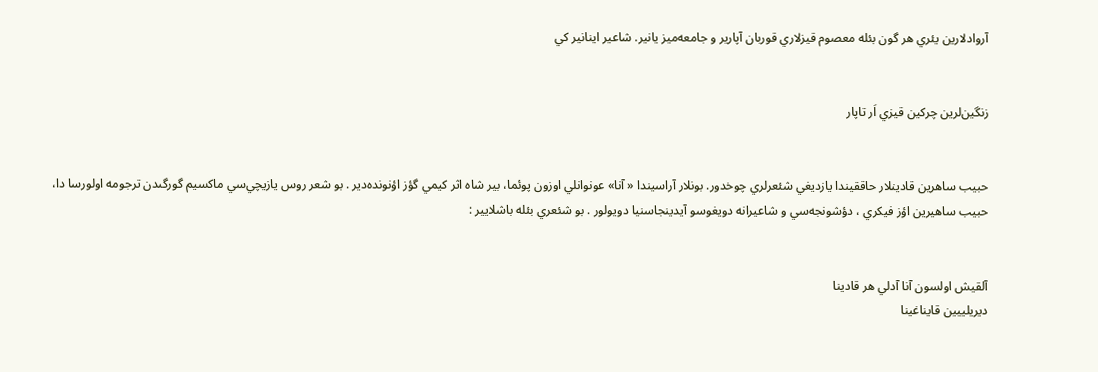آروادلارين يئري هر گون بئله معصوم قيزلاري قوربان آپارير و جامعه‌ميز يانير. شاعير اينانير كي


زنگين‌لرين چركين قيزي اَر تاپار


حبيب ساهرين قادينلار حاققيندا يازديغي شئعرلري چوخدور. بونلار آراسيندا « آنا» عونوانلي اوزون پوئما، بير شاه اثر كيمي گؤز اؤنونده‌دير . بو شعر روس يازيچي‌سي ماكسيم گورگىدن ترجومه اولورسا دا، حبيب ساهيرين اؤز فيكري ، دؤشونجه‌سي و شاعيرانه دويغوسو آيدينجاسنيا دويولور . بو شئعري بئله باشلايير :


آلقيش اولسون آنا آدلي هر قادينا
ديريلييين قايناغينا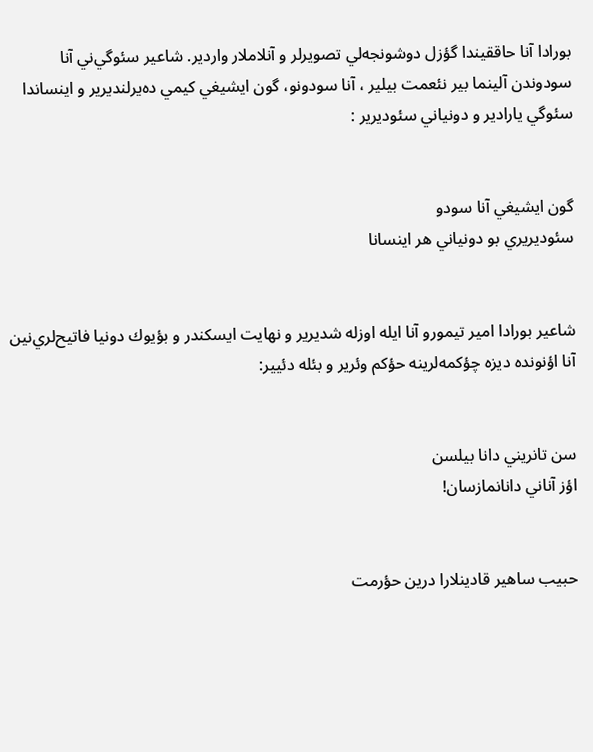بورادا آنا حاققيندا گؤز‌ل دوشونجه‌لي تصويرلر و آنلاملار واردير. شاعير سئوگي‌ني آنا سودوندن آلينما بير نئعمت بيلير ، آنا سودونو، گون ايشيغي كيمي ده‌يرلنديرير و اينساندا سئوگي يارادير و دونياني سئوديرير :


گون ايشيغي آنا سودو
سئوديريري بو دونياني هر اينسانا


شاعير بورادا امير تيمورو آنا ايله اوزله شد‌يرير و نهايت ايسكندر و بؤيوك دونيا فاتيح‌لري‌نين آنا اؤنونده ديزه چؤكمه‌لرينه حؤكم وئرير و بئله دئيير:


سن تانريني دانا بيلسن
اؤز آناني دانانمازسان!


حبيب ساهير قادينلارا درين حؤرمت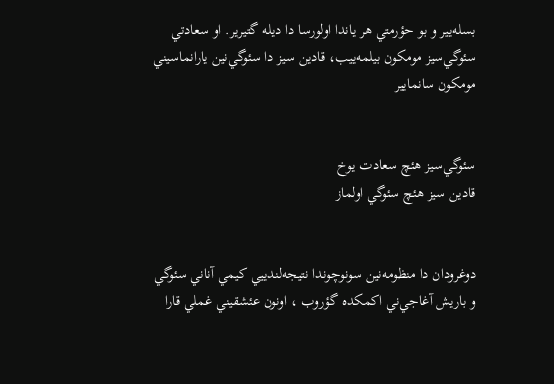بسله‌يير و بو حؤرمتي هر ياندا اولورسا دا ديله گتيرير. او سعادتي سئوگي‌سيز مومكون بيلمه‌ييب، قادين سيز دا سئوگي‌نين يارانماسيني مومكون سانمايير


سئوگي‌سيز هئچ سعادت يوخ
قادين سيز هئچ سئوگي اولماز


دوغرودان دا منظومه‌نين سونوچوندا نتيجه‌لندييي كيمي آناني سئوگي و باريش آغاجي‌ني اكمكده گؤروب ، اونون عئشقيني غملي قارا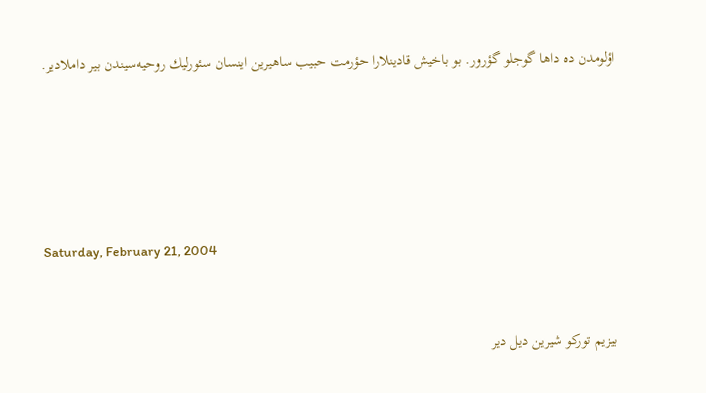اؤلومدن ده داها گوجلو گؤرور. بو باخيش قادينلارا حؤرمت حبيب ساهيرين اينسان سئورليك روحيه‌سيندن بير داملادير.





Saturday, February 21, 2004


بيزيم توركو شيرين ديل دير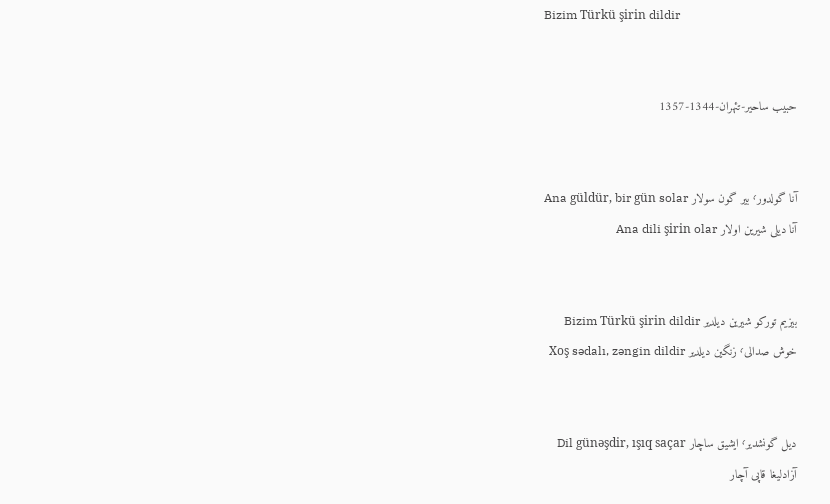Bizim Türkü şirin dildir


حبيب ساحير-تئهران-1344-1357


آنا گولدور٬ بير گون سولار Ana güldür, bir gün solar
آنا ديلى شيرين اولار Ana dili şirin olar


بيزيم توركو شيرين ديلدير Bizim Türkü şirin dildir
خوش صدالى٬ زنگين ديلدير Xoş sədalı, zəngin dildir


ديل گونشدير٬ ايشيق ساچار Dil günəşdir, ışıq saçar
آزادليغا قاپى آچار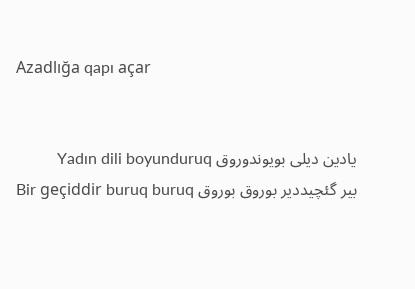Azadlığa qapı açar


يادين ديلى بويوندوروق Yadın dili boyunduruq
بير گئچيددير بوروق بوروق Bir geçiddir buruq buruq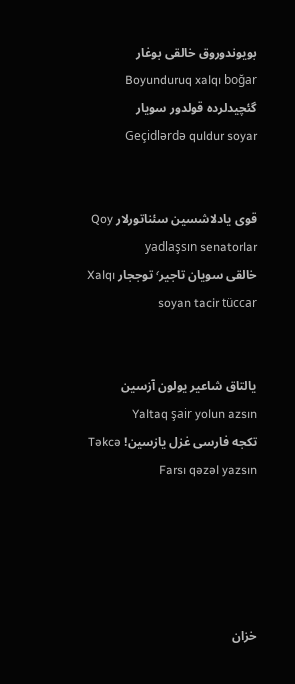بويوندوروق خالقى بوغار Boyunduruq xalqı boğar
گئچيدلرده قولدور سويار Geçidlərdə quldur soyar


قوى يادلاشسين سئناتورلار Qoy yadlaşsın senatorlar
خالقى سويان تاجير٬ توججار Xalqı soyan tacir tüccar


يالتاق شاعير يولون آزسين Yaltaq şair yolun azsın
تكجه فارسى غزل يازسين! Təkcə Farsı qəzəl yazsın





خزان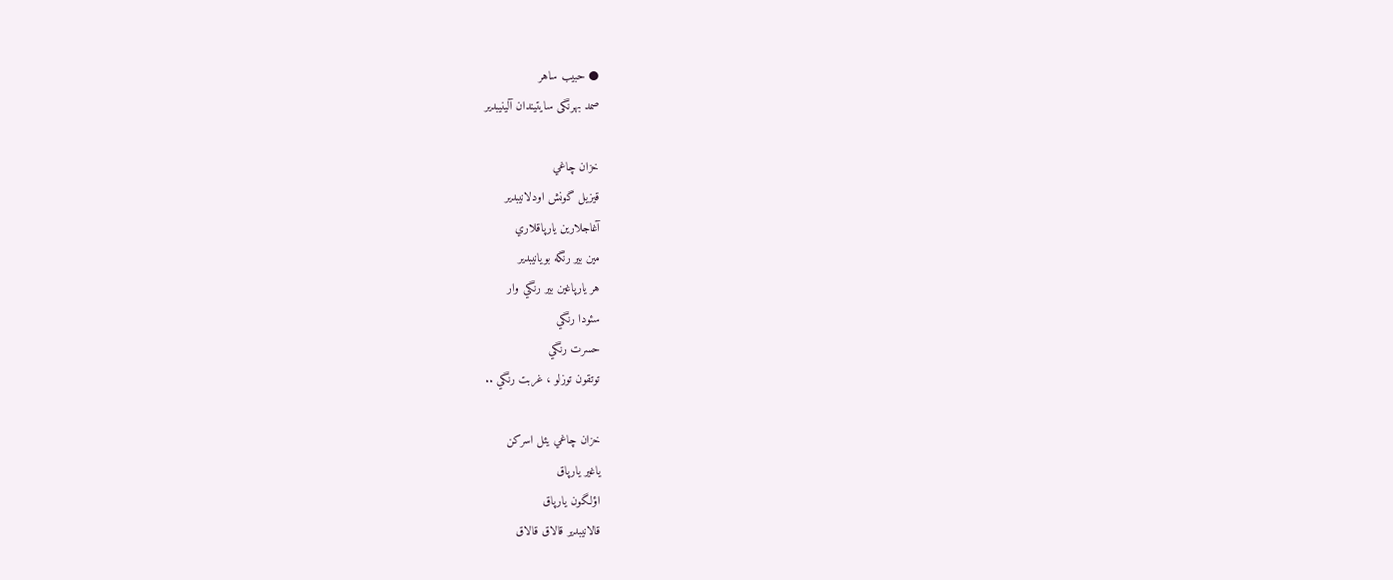● حبيب ساهر
صمد بهرنگى سايتيندان آلينيبدير

خزان چاغي
قيزيل گونش اودلانيبدير
آغاجلارين يارپاقلاري
مين بير رنگه بويانيبدير
هر يارپاغين بير رنگي وار
سئودا رنگي
حسرت رنگي
توتقون توزلو ، غربت رنگي ..

خزان چاغي يئل اسركن
ياغير يارپاق
اؤلگون يارپاق
قالانيبدير قالاق قالاق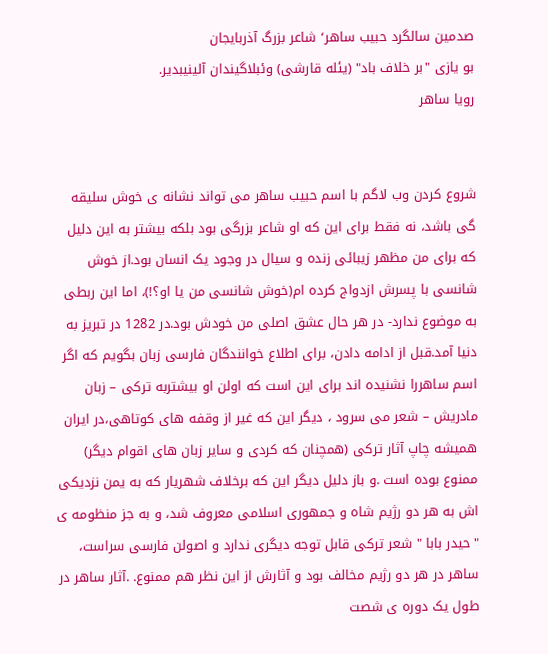صدمين سالگرد حبيب ساهر٬ شاعر بزرگ آذربايجان
بو يازى "بر خلاف باد" (يئله قارشى) وئبلاگيندان آلينيبدير.
رویا ساهر


شروع کردن وب لاگم با اسم حبیب ساهر می تواند نشانه ی خوش سلیقه گی باشد، نه فقط برای این که او شاعر بزرگی بود بلکه بیشتر به این دلیل که برای من مظهر زیبائی زنده و سیال در وجود یک انسان بود.از خوش شانسی با پسرش ازدواج کرده ام(خوش شانسی من یا او؟!)، اما این ربطی به موضوع ندارد- در هر حال عشق اصلی من خودش بود.در 1282 در تبریز به دنیا آمد.قبل از ادامه دادن، برای اطلاع خوانندگان فارسی زبان بگویم که اگر اسم ساهررا نشنیده اند برای این است که اولن او بیشتربه ترکی – زبان مادریش – شعر می سرود ، دیگر این که غیر از وقفه های کوتاهی،در ایران همیشه چاپ آثار ترکی (همچنان که کردی و سایر زبان های اقوام دیگر) ممنوع بوده است .و باز دلیل دیگر این که برخلاف شهریار که به یمن نزدیکی اش به هر دو رژیم شاه و جمهوری اسلامی معروف شد، و به جز منظومه ی "حیدر بابا " شعر ترکی قابل توجه دیگری ندارد و اصولن فارسی سراست، ساهر در هر دو رژیم مخالف بود و آثارش از این نظر هم ممنوع. .آثار ساهر در طول یک دوره ی شصت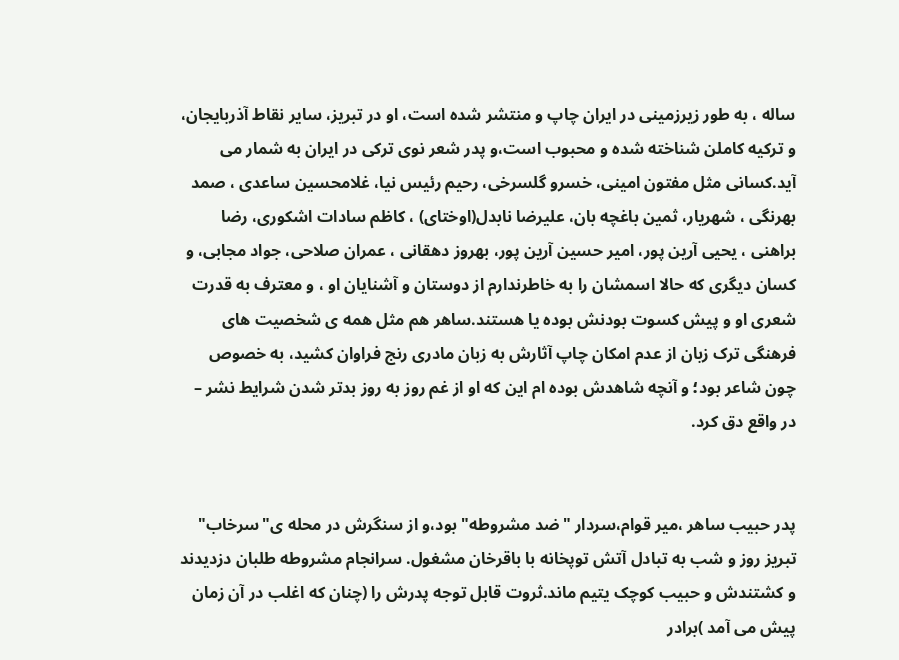ساله ، به طور زیرزمینی در ایران چاپ و منتشر شده است، او در تبریز، سایر نقاط آذربایجان، و ترکیه کاملن شناخته شده و محبوب است،و پدر شعر نوی ترکی در ایران به شمار می آید.کسانی مثل مفتون امینی، خسرو گلسرخی، رحیم رئیس نیا، غلامحسین ساعدی ، صمد بهرنگی ، شهریار، ثمین باغچه بان، علیرضا نابدل(اوختای) ، کاظم سادات اشکوری، رضا براهنی ، یحیی آرین پور، امیر حسین آرین پور، بهروز دهقانی ، عمران صلاحی، جواد مجابی، و کسان دیگری که حالا اسمشان را به خاطرندارم از دوستان و آشنایان او ، و معترف به قدرت شعری او و پیش کسوت بودنش بوده یا هستند.ساهر هم مثل همه ی شخصیت های فرهنگی ترک زبان از عدم امکان چاپ آثارش به زبان مادری رنج فراوان کشید، به خصوص چون شاعر بود؛ و آنچه شاهدش بوده ام این که او از غم روز به روز بدتر شدن شرایط نشر – در واقع دق کرد.


پدر حبیب ساهر ،میر قوام،سردار "ضد مشروطه" بود،و از سنگرش در محله ی"سرخاب" تبریز روز و شب به تبادل آتش توپخانه با باقرخان مشغول. سرانجام مشروطه طلبان دزدیدند و کشتندش و حبیب کوچک یتیم ماند.ثروت قابل توجه پدرش را (چنان که اغلب در آن زمان پیش می آمد )برادر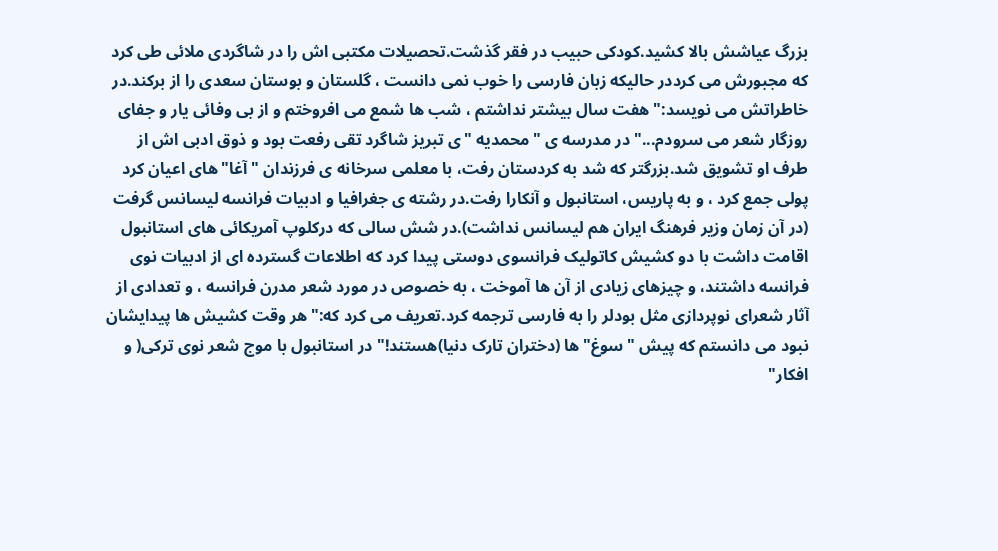بزرگ عیاشش بالا کشید.کودکی حبیب در فقر گذشت.تحصیلات مکتبی اش را در شاگردی ملائی طی کرد که مجبورش می کرددر حالیکه زبان فارسی را خوب نمی دانست ، گلستان و بوستان سعدی را از برکند.در خاطراتش می نویسد:"هفت سال بیشتر نداشتم ، شب ها شمع می افروختم و از بی وفائی یار و جفای روزگار شعر می سرودم..."در مدرسه ی "محمدیه "ی تبریز شاگرد تقی رفعت بود و ذوق ادبی اش از طرف او تشویق شد.بزرگتر که شد به کردستان رفت، با معلمی سرخانه ی فرزندان "آغا"های اعیان کرد پولی جمع کرد ، و به پاریس، استانبول و آنکارا رفت.در رشته ی جغرافیا و ادبیات فرانسه لیسانس گرفت (در آن زمان وزیر فرهنگ ایران هم لیسانس نداشت).در شش سالی که درکلوپ آمریکائی های استانبول اقامت داشت با دو کشیش کاتولیک فرانسوی دوستی پیدا کرد که اطلاعات گسترده ای از ادبیات نوی فرانسه داشتند، و چیزهای زیادی از آن ها آموخت ، به خصوص در مورد شعر مدرن فرانسه ، و تعدادی از آثار شعرای نوپردازی مثل بودلر را به فارسی ترجمه کرد.تعریف می کرد که:"هر وقت کشیش ها پیدایشان نبود می دانستم که پیش "سوغ"ها (دختران تارک دنیا)هستند!"در استانبول با موج شعر نوی ترکی( و افکار"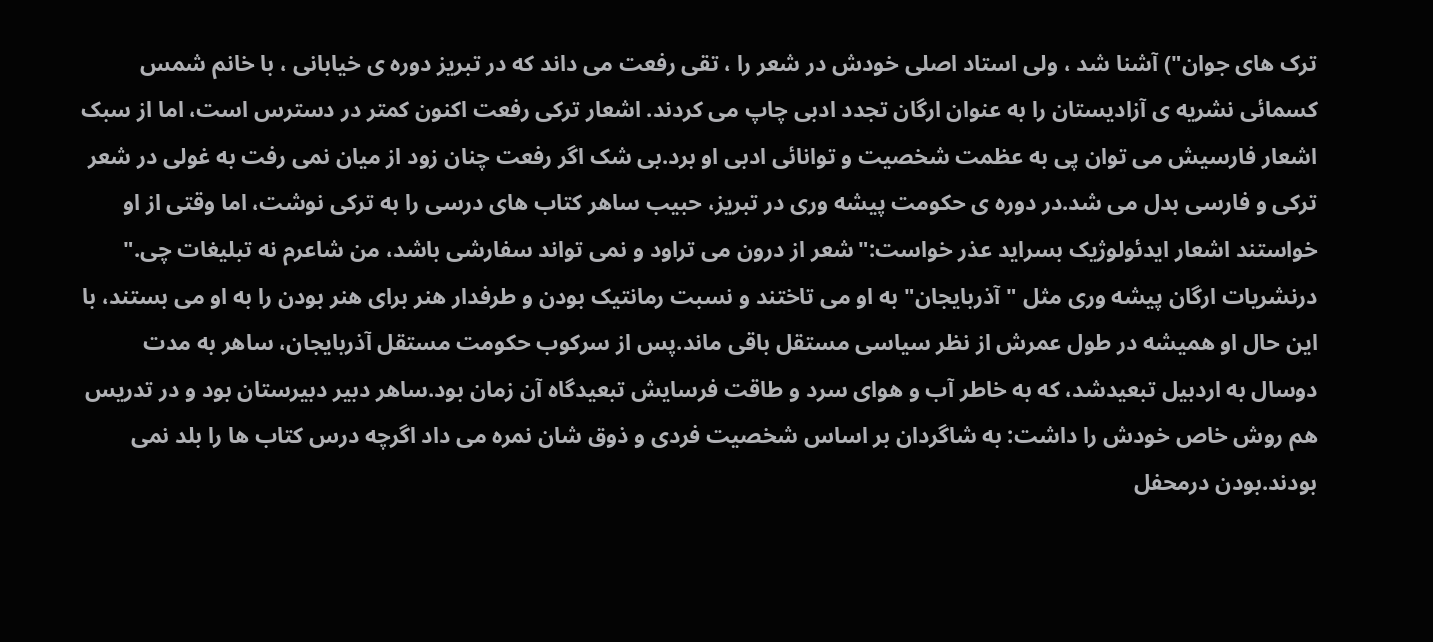ترک های جوان") آشنا شد ، ولی استاد اصلی خودش در شعر را ، تقی رفعت می داند که در تبریز دوره ی خیابانی ، با خانم شمس کسمائی نشریه ی آزادیستان را به عنوان ارگان تجدد ادبی چاپ می کردند. اشعار ترکی رفعت اکنون کمتر در دسترس است، اما از سبک اشعار فارسیش می توان پی به عظمت شخصیت و توانائی ادبی او برد.بی شک اگر رفعت چنان زود از میان نمی رفت به غولی در شعر ترکی و فارسی بدل می شد.در دوره ی حکومت پیشه وری در تبریز، حبیب ساهر کتاب های درسی را به ترکی نوشت، اما وقتی از او خواستند اشعار ایدئولوژیک بسراید عذر خواست:"شعر از درون می تراود و نمی تواند سفارشی باشد، من شاعرم نه تبلیغات چی." درنشریات ارگان پیشه وری مثل "آذربایجان" به او می تاختند و نسبت رمانتیک بودن و طرفدار هنر برای هنر بودن را به او می بستند، با این حال او همیشه در طول عمرش از نظر سیاسی مستقل باقی ماند.پس از سرکوب حکومت مستقل آذربایجان، ساهر به مدت دوسال به اردبیل تبعیدشد، که به خاطر آب و هوای سرد و طاقت فرسایش تبعیدگاه آن زمان بود.ساهر دبیر دبیرستان بود و در تدریس هم روش خاص خودش را داشت: به شاگردان بر اساس شخصیت فردی و ذوق شان نمره می داد اگرچه درس کتاب ها را بلد نمی بودند.بودن درمحفل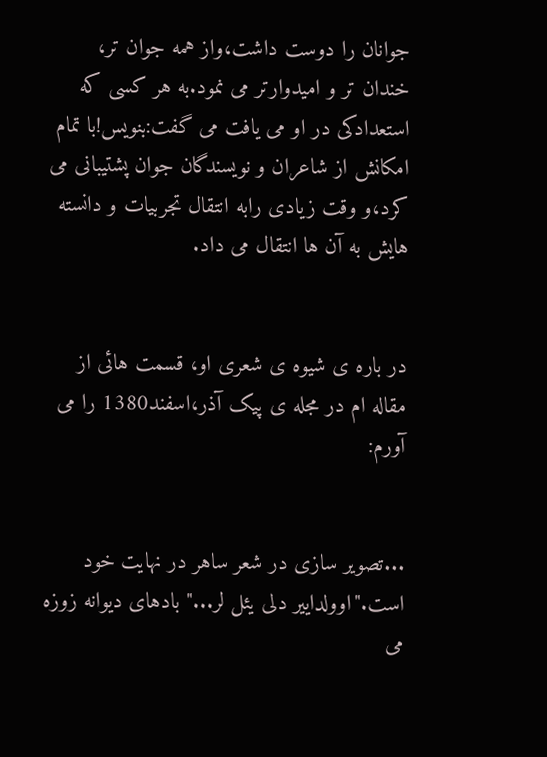جوانان را دوست داشت،واز همه جوان تر، خندان تر و امیدوارتر می نمود.به هر کسی که استعدادکی در او می یافت می گفت:بنویس!با تمام امکانش از شاعران و نویسندگان جوان پشتیبانی می کرد،و وقت زیادی رابه انتقال تجربیات و دانسته هایش به آن ها انتقال می داد.


در باره ی شیوه ی شعری او، قسمت هائی از مقاله ام در مجله ی پیک آذر،اسفند1380 را می آورم:


...تصویر سازی در شعر ساهر در نهایت خود است."اوولداییر دلی یئل لر..." بادهای دیوانه زوزه می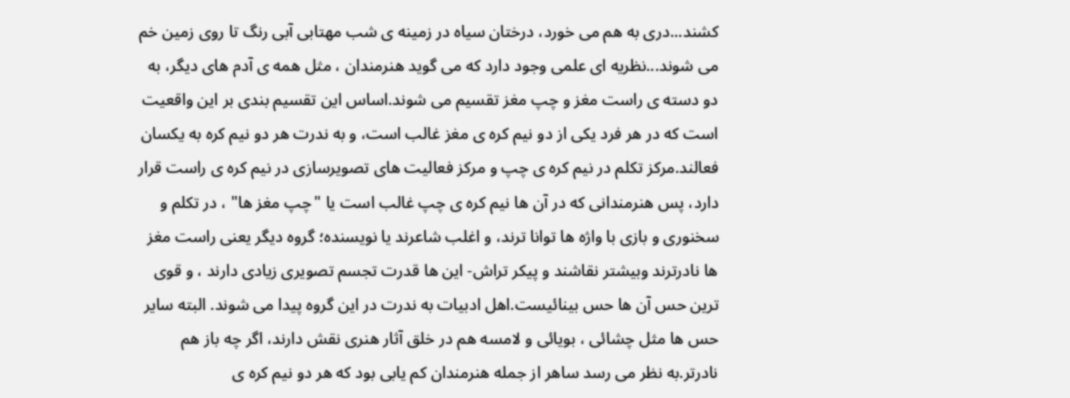کشند...دری به هم می خورد، درختان سیاه در زمینه ی شب مهتابی آبی رنگ تا روی زمین خم می شوند...نظریه ای علمی وجود دارد که می گوید هنرمندان ، مثل همه ی آدم های دیگر، به دو دسته ی راست مغز و چپ مغز تقسیم می شوند.اساس این تقسیم بندی بر این واقعیت است که در هر فرد یکی از دو نیم کره ی مغز غالب است، و به ندرت هر دو نیم کره به یکسان فعالند.مرکز تکلم در نیم کره ی چپ و مرکز فعالیت های تصویرسازی در نیم کره ی راست قرار دارد، پس هنرمندانی که در آن ها نیم کره ی چپ غالب است یا "چپ مغز ها" ، در تکلم و سخنوری و بازی با واژه ها توانا ترند، و اغلب شاعرند یا نویسنده؛ گروه دیگر یعنی راست مغز ها نادرترند وبیشتر نقاشند و پیکر تراش- این ها قدرت تجسم تصویری زیادی دارند ، و قوی ترین حس آن ها حس بینائیست.اهل ادبیات به ندرت در این گروه پیدا می شوند. البته سایر حس ها مثل چشائی ، بویائی و لامسه هم در خلق آثار هنری نقش دارند، اگر چه باز هم نادرتر.به نظر می رسد ساهر از جمله هنرمندان کم یابی بود که هر دو نیم کره ی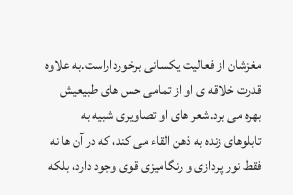مغزشان از فعالیت یکسانی برخورداراست.به علاوه قدرت خلاقه ی او از تمامی حس های طبیعیش بهره می برد.شعر های او تصاویری شبیه به تابلوهای زنده به ذهن القاء می کند، که در آن ها نه فقط نور پردازی و رنگامیزی قوی وجود دارد، بلکه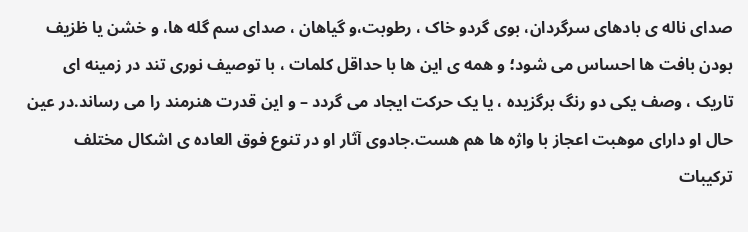صدای ناله ی بادهای سرگردان، بوی گردو خاک ، رطوبت،و گیاهان ، صدای سم گله ها، و خشن یا ظزیف بودن بافت ها احساس می شود؛ و همه ی این ها با حداقل کلمات ، با توصیف نوری تند در زمینه ای تاریک ، وصف یکی دو رنگ برگزیده ، یا یک حرکت ایجاد می گردد – و این قدرت هنرمند را می رساند.در عین حال او دارای موهبت اعجاز با واژه ها هم هست.جادوی آثار او در تنوع فوق العاده ی اشکال مختلف ترکیبات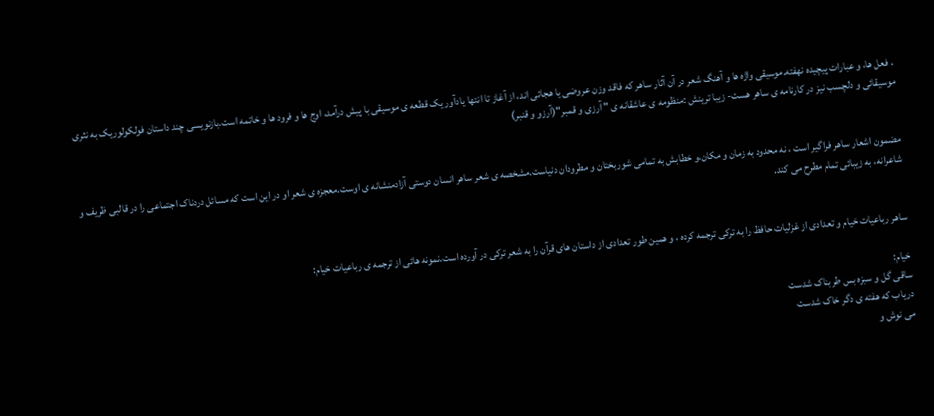، فعل ها، و عبارات پیچیده نهفته.موسیقی واژه ها و آهنگ شعر در آن آثار ساهر که فاقد وزن عروضی یا هجائی اند، از آغاز تا انتها یادآور یک قطعه ی موسیقی با پیش درآمد، اوج ها و فرود ها و خاتمه است.بازنویسی چند داستان فولکولوریک به نثری موسیقائی و دلچسب نیز در کارنامه ی ساهر هست- زیبا ترینش :منظومه ی عاشقانه ی " آرزی و قمبر"(آرزو و قنبر)


مضمون اشعار ساهر فراگیر است ، نه محدود به زمان و مکان،و خطابش به تمامی شوربختان و مطرودان دنیاست.مشخصه ی شعر ساهر انسان دوستی آزادمنشانه ی اوست.معجزه ی شعر او در این است که مسائل دردناک اجتماعی را در قالبی ظریف و شاعرانه، به زیبائی تمام مطرح می کند.


ساهر رباعیات خیام و تعدادی از غزلیات حافظ را به ترکی ترجمه کرده ، و همین طور تعدادی از داستان های قرآن را به شعر ترکی در آورده است.نمونه هائی از ترجمه ی رباعیات خیام:

خیام:
ساقی گل و سبزه بس طربناک شدست
دریاب که هفته ی دگر خاک شدست
می نوش و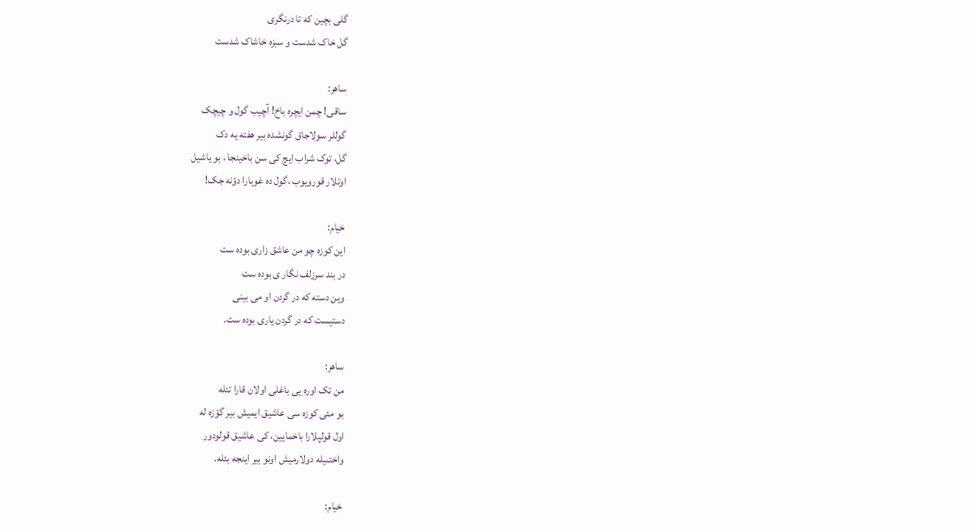گلی بچین که تا درنگری
گل خاک شدست و سبزه خاشاک شدست

ساهر:
ساقی! چمن ايچره باخ! آچيب گول و چيچک
گوللر سولاجاق گونشده بير هفته يه دک
گل، توک شراب ايچ کی سن باخينجا ، بو ياشيل
اوتلار قورويوب ،گول ده غوبارا دؤنه جک!

خیام:
این کوزه چو من عاشق زاری بوده ست
در بند سرزلف نگار ی بوده ست
وین دسته که در گردن او می بینی
دستیست که در گردن یاری بوده ست.

ساهر:
من تک اوره يی باغلی اولان قارا تئله
بو مئی کوزه سی عاشيق ايميش بير گؤزه له
اول قولپلارا باخمايين، کی عاشيق قولودور
واختىيله دولارميش اونو بير اينجه بئله.

خیام: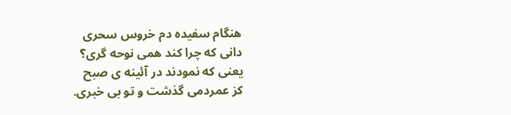هنگام سفیده دم خروس سحری
دانی که چرا کند همی نوحه گری؟
یعنی که نمودند در آئینه ی صبح
کز عمردمی گذشت و تو بی خبری.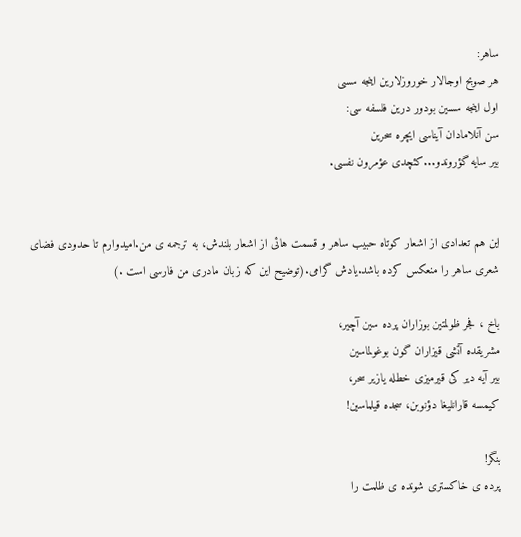ساهر:
هر صوبح اوجالار خوروزلارين اينجه سسی
اول اينجه سسين بودور درين فلسفه سی:
سن آنلامادان آيناسی ايچره سحرين
بير سايه گؤروندو...کئچدی عؤمرون نفسی.


این هم تعدادی از اشعار کوتاه حبیب ساهر و قسمت هائی از اشعار بلندش، به ترجمه ی من.امیدوارم تا حدودی فضای شعری ساهر را منعکس کرده باشد.یادش گرامی.(توضیح این که زبان مادری من فارسی است .)

باخ ، فجر ظولمتين بوزاران پرده سين آچير،
مشريقده آتشى قيزاران گون بوغولماسين
بير آيه دير کی قيرميزی خطله يازير سحر،
کيمسه قارانليغا دؤنوبن، سجده قيلماسين!

بنگر!
پرده ی خاکستری شونده ی ظلمت را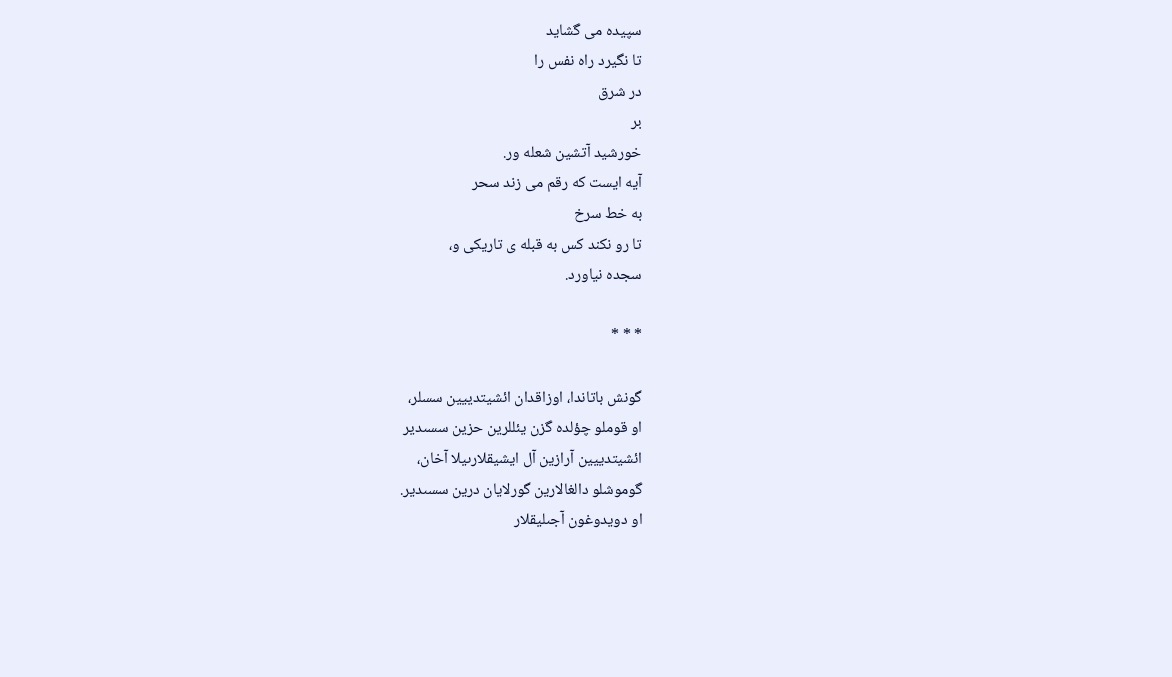سپیده می گشاید
تا نگیرد راه نفس را
در شرق
بر
خورشید آتشین شعله ور.
آیه ایست که رقم می زند سحر
به خط سرخ
تا رو نکند کس به قبله ی تاریکی و،
سجده نیاورد.

* * *

گونش باتاندا، اوزاقدان ائشيتدييين سسلر،
او قوملو چؤلده گزن يئللرين حزين سسىدير
ائشيتدييين آرازين آل ايشيقلارىيلا آخان،
گوموشلو دالغالارين گورلايان درين سسىدير.
او دويدوغون آجىليقلار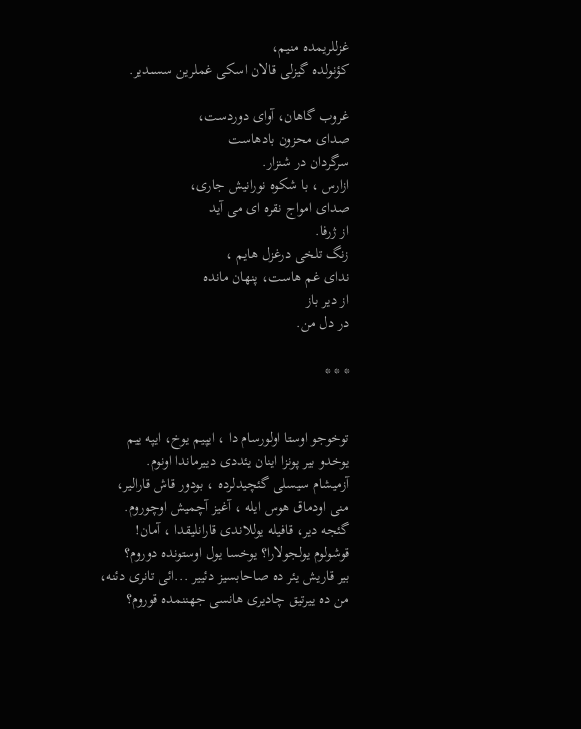غزللريمده منيم،
کؤنولده گيزلی قالان اسکی غملرين سسىدير.

غروب گاهان، آوای دوردست،
صدای محزون بادهاست
سرگردان در شنزار.
ازارس ، با شکوه نورانیش جاری،
صدای امواج نقره ای می آید
از ژرفا.
زنگ تلخی درغزل هایم ،
ندای غم هاست، پنهان مانده
از دیر باز
در دل من.

* * *


توخوجو اوستا اولورسام دا ، ايپيم يوخ، ايپه ييم
يوخدو بير پونزا اينان يئددی دييرماندا اونوم.
آزميشام سيسلی گئچيدلرده ، بودور قاش قارالير،
منی اودماق هوس ايله ، آغيز آچميش اوچوروم.
گئجه دير، قافيله يوللاندی قارانليقدا ، آمان!
قوشولوم يولجولارا؟ يوخسا يول اوستونده دوروم؟
بير قاريش يئر ده صاحابسيز دئيير ...ائی تانری دئنه،
من ده ييرتيق چاديری هانسی جهننمده قوروم؟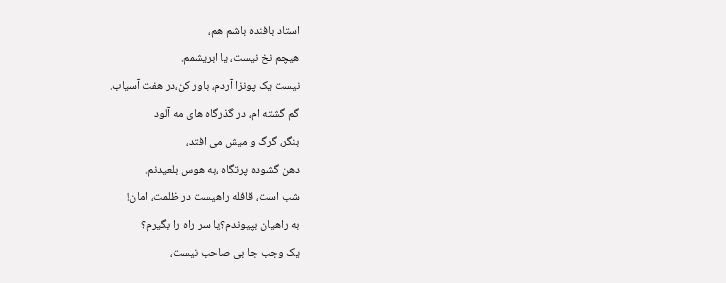استاد بافنده باشم هم،
هیچم نخ نیست، یا ابریشمم.
نیست یک پونزا آردم، باور کن،در هفت آسیاب.
گم گشته ام، در گذرگاه های مه آلود
بنگر، گرگ و میش می افتد،
دهن گشوده پرتگاه ،به هوس بلعیدنم.
شب است، قافله راهیست در ظلمت، امان!
به راهیان بپیوندم؟یا سر راه را بگیرم؟
یک وجب جا بی صاحب نیست،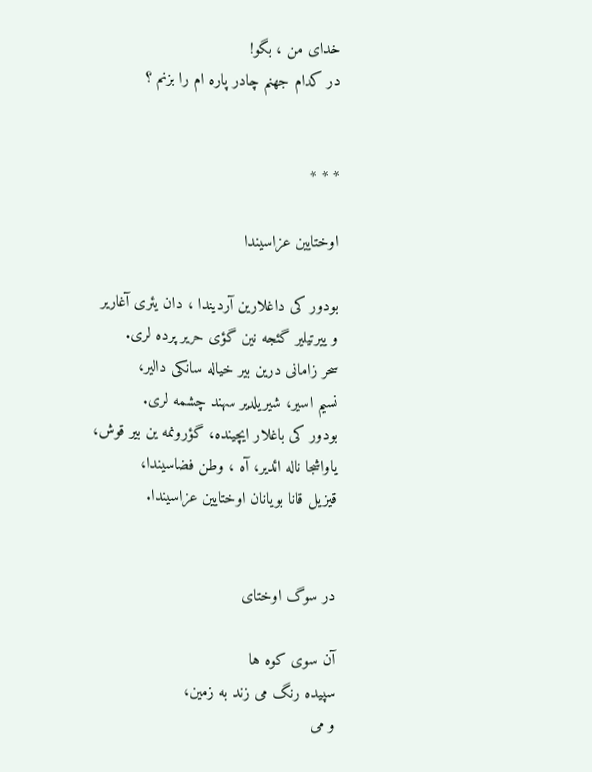خدای من ، بگو!
در کدام جهنم چادر پاره ام را بزنم ؟


* * *

اوختایین عزاسیندا

بودور کی داغلارين آرديندا ، دان يئری آغارير
و ييرتيلير گئجه نين گؤی حرير پرده لری.
سحر زامانی درين بير خياله سانکی دالير،
نسيم اسير، شيريلدير سهند چشمه لری.
بودور کی باغلار ايچينده، گؤرونمه ين بير قوش،
ياواشجا ناله ائدير، آه ، وطن فضاسيندا،
قيزيل قانا بويانان اوختايين عزاسيندا.


در سوگ اوختای

آن سوی کوه ها
سپیده رنگ می زند به زمین،
و می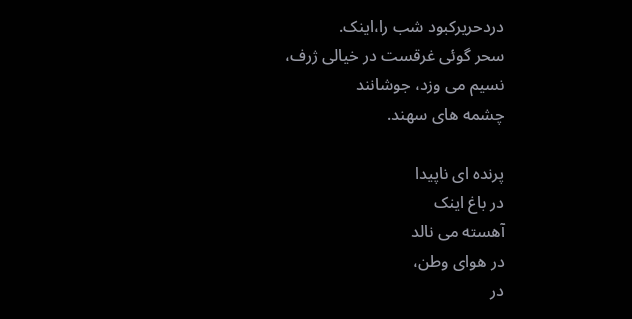دردحریرکبود شب را،اینک.
سحر گوئی غرقست در خیالی ژرف،
نسیم می وزد، جوشانند
چشمه های سهند.

پرنده ای ناپیدا
در باغ اینک
آهسته می نالد
در هوای وطن،
در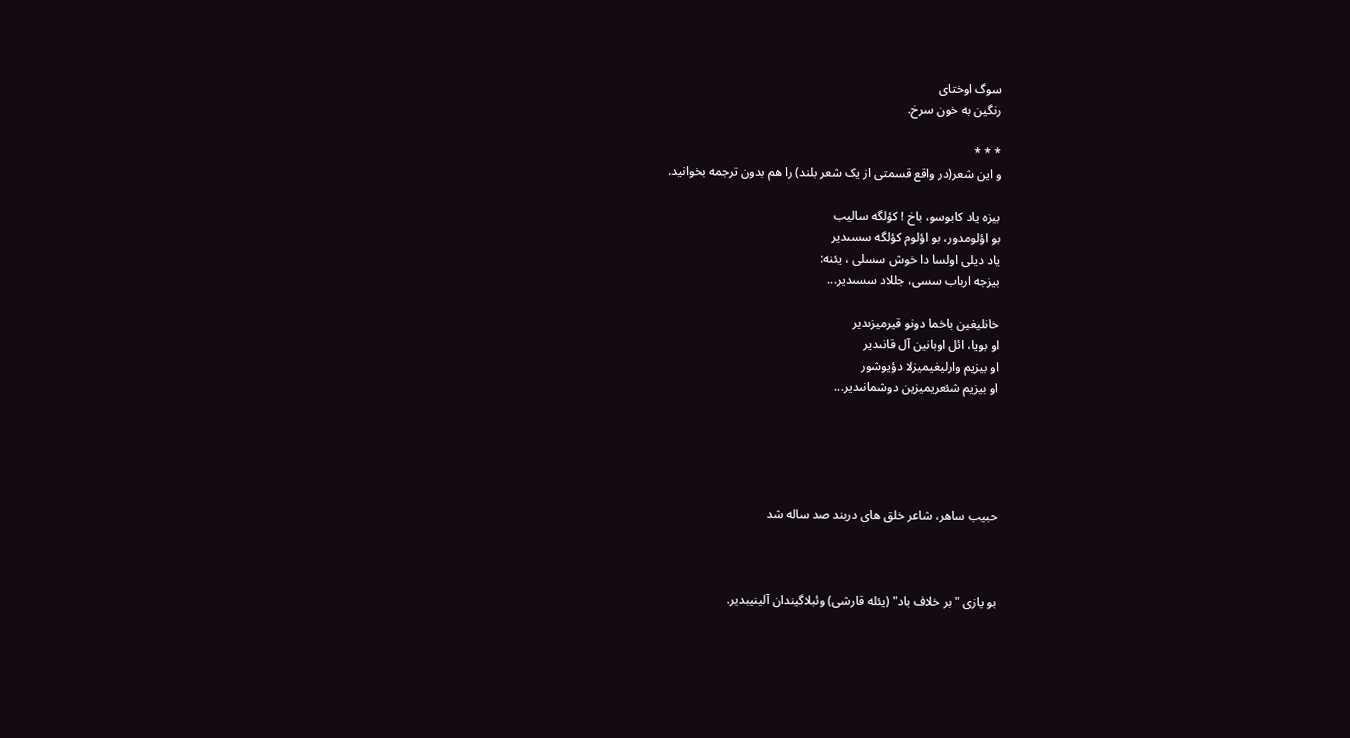سوگ اوختای
رنگین به خون سرخ.

* * *
و این شعر(در واقع قسمتی از یک شعر بلند) را هم بدون ترجمه بخوانید.

بيزه ياد کابوسو، باخ ! کؤلگه ساليب
بو اؤلومدور، بو اؤلوم کؤلگه سسىدير
ياد ديلی اولسا دا خوش سسلی ، يئنه:
بيزجه ارباب سسی، جللاد سسىدير...

خانليغين باخما دونو قيرميزىدير
او بويا، ائل اوبانين آل قانىدير
او بيزيم وارليغيميزلا دؤيوشور
او بيزيم شئعريميزين دوشمانىدير...





حبيب ساهر، شاعر خلق های دربند صد ساله شد



بو يازى "بر خلاف باد" (يئله قارشى) وئبلاگيندان آلينيبدير.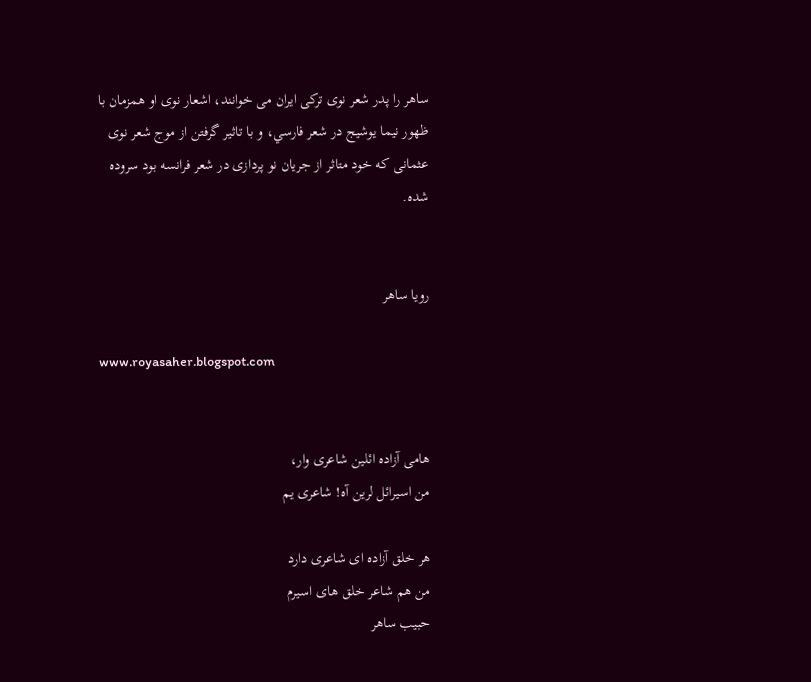ساهر را پدر شعر نوی ترکی ايران می خوانند، اشعار نوی او همزمان با ظهور نيما يوشيج در شعر فارسي، و با تاثير گرفتن از موج شعر نوی عثمانی که خود متاثر از جريان نو پردازی در شعر فرانسه بود سروده شده.


رويا ساهر

www.royasaher.blogspot.com


هامی آزاده ائلين شاعری وار،
من اسيرائل لرين آه! شاعری يم

هر خلق آزاده ای شاعری دارد
من هم شاعر خلق های اسيرم
حبيب ساهر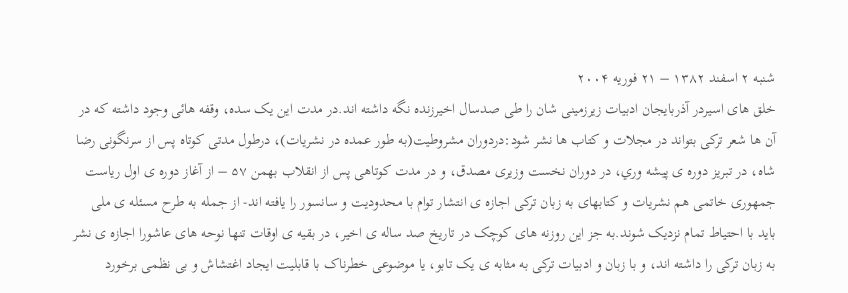شنبه ٢ اسفند ١٣٨٢ – ٢١ فوريه ٢٠٠۴
خلق های اسيردر آذربايجان ادبيات زيرزمينی شان را طی صدسال اخيرزنده نگه داشته اند.در مدت اين يک سده، وقفه هائی وجود داشته که در آن ها شعر ترکی بتواند در مجلات و کتاب ها نشر شود:دردوران مشروطيت(به طور عمده در نشريات)، درطول مدتی کوتاه پس از سرنگونی رضا شاه، در تبريز دوره ی پيشه وري، در دوران نخست وزيری مصدق، و در مدت کوتاهی پس از انقلاب بهمن ۵۷ – از آغاز دوره ی اول رياست جمهوری خاتمی هم نشريات و کتابهای به زبان ترکی اجازه ی انتشار توام با محدوديت و سانسور را يافته اند- از جمله به طرح مسئله ی ملی بايد با احتياط تمام نزديک شوند.به جز اين روزنه های کوچک در تاريخ صد ساله ی اخير، در بقيه ی اوقات تنها نوحه های عاشورا اجازه ی نشر به زبان ترکی را داشته اند، و با زبان و ادبيات ترکی به مثابه ی يک تابو، يا موضوعی خطرناک با قابليت ايجاد اغتشاش و بی نظمی برخورد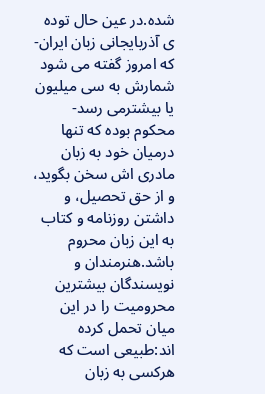شده.در عين حال توده ی آذربايجانی زبان ايران- که امروز گفته می شود شمارش به سی ميليون يا بيشترمی رسد- محکوم بوده که تنها درميان خود به زبان مادری اش سخن بگويد، و از حق تحصيل، و داشتن روزنامه و کتاب به اين زبان محروم باشد.هنرمندان و نويسندگان بيشترين محروميت را در اين ميان تحمل کرده اند:طبيعی است که هرکسی به زبان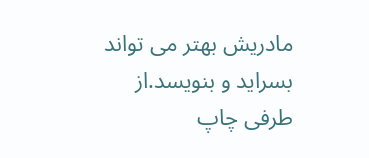مادريش بهتر می تواند بسرايد و بنويسد.از طرفی چاپ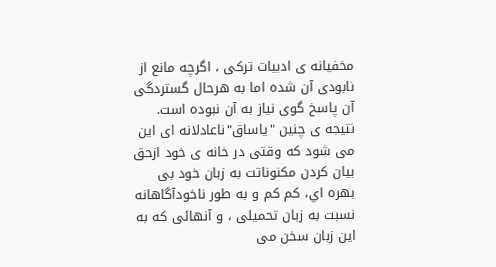مخفيانه ی ادبيات ترکی ، اگرچه مانع از نابودی آن شده اما به هرحال گستردگی آن پاسخ گوی نياز به آن نبوده است. نتيجه ی چنين "ياساق"ناعادلانه ای اين می شود که وقتی در خانه ی خود ازحق بيان کردن مکنوناتت به زبان خود بی بهره اي، کم کم و به طور ناخودآگاهانه نسبت به زبان تحميلی ، و آنهائی که به اين زبان سخن می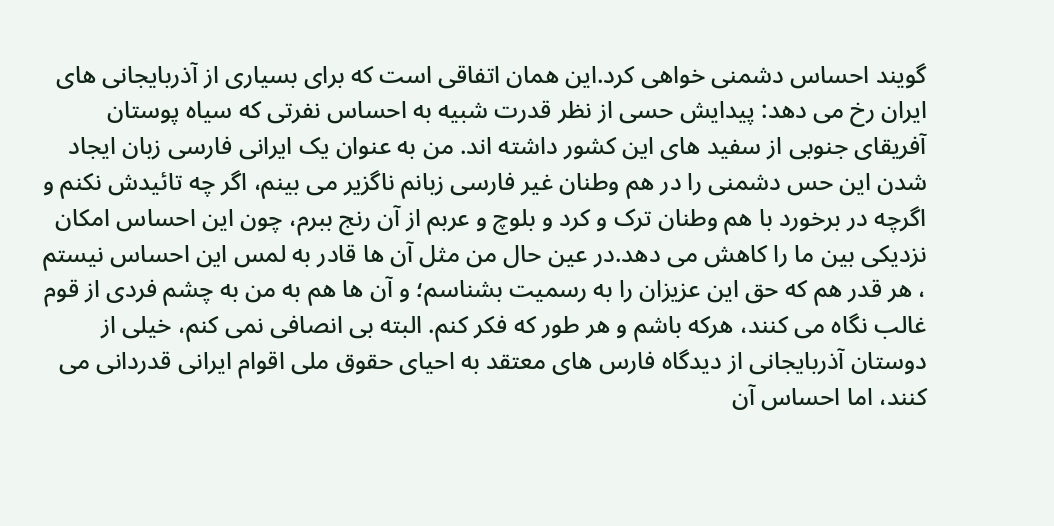گويند احساس دشمنی خواهی کرد.اين همان اتفاقی است که برای بسياری از آذربايجانی های ايران رخ می دهد: پيدايش حسی از نظر قدرت شبيه به احساس نفرتی که سياه پوستان آفريقای جنوبی از سفيد های اين کشور داشته اند. من به عنوان يک ايرانی فارسی زبان ايجاد شدن اين حس دشمنی را در هم وطنان غير فارسی زبانم ناگزير می بينم، اگر چه تائيدش نکنم و اگرچه در برخورد با هم وطنان ترک و کرد و بلوچ و عربم از آن رنج ببرم، چون اين احساس امکان نزديکی بين ما را کاهش می دهد.در عين حال من مثل آن ها قادر به لمس اين احساس نيستم ، هر قدر هم که حق اين عزيزان را به رسميت بشناسم؛ و آن ها هم به من به چشم فردی از قوم غالب نگاه می کنند، هرکه باشم و هر طور که فکر کنم. البته بی انصافی نمی کنم، خيلی از دوستان آذربايجانی از ديدگاه فارس های معتقد به احيای حقوق ملی اقوام ايرانی قدردانی می کنند، اما احساس آن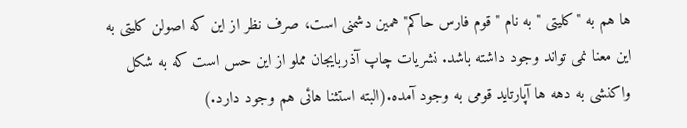ها هم به "کليتی " به نام "قوم فارس حاکم" همين دشمنی است، صرف نظر از اين که اصولن کليتی به اين معنا نمی تواند وجود داشته باشد. نشريات چاپ آذربايجان مملو از اين حس است که به شکل واکنشی به دهه ها آپارتايد قومی به وجود آمده.(البته استثنا هائی هم وجود دارد.)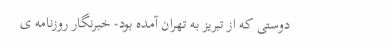دوستی که از تبريز به تهران آمده بود- خبرنگار روزنامه ی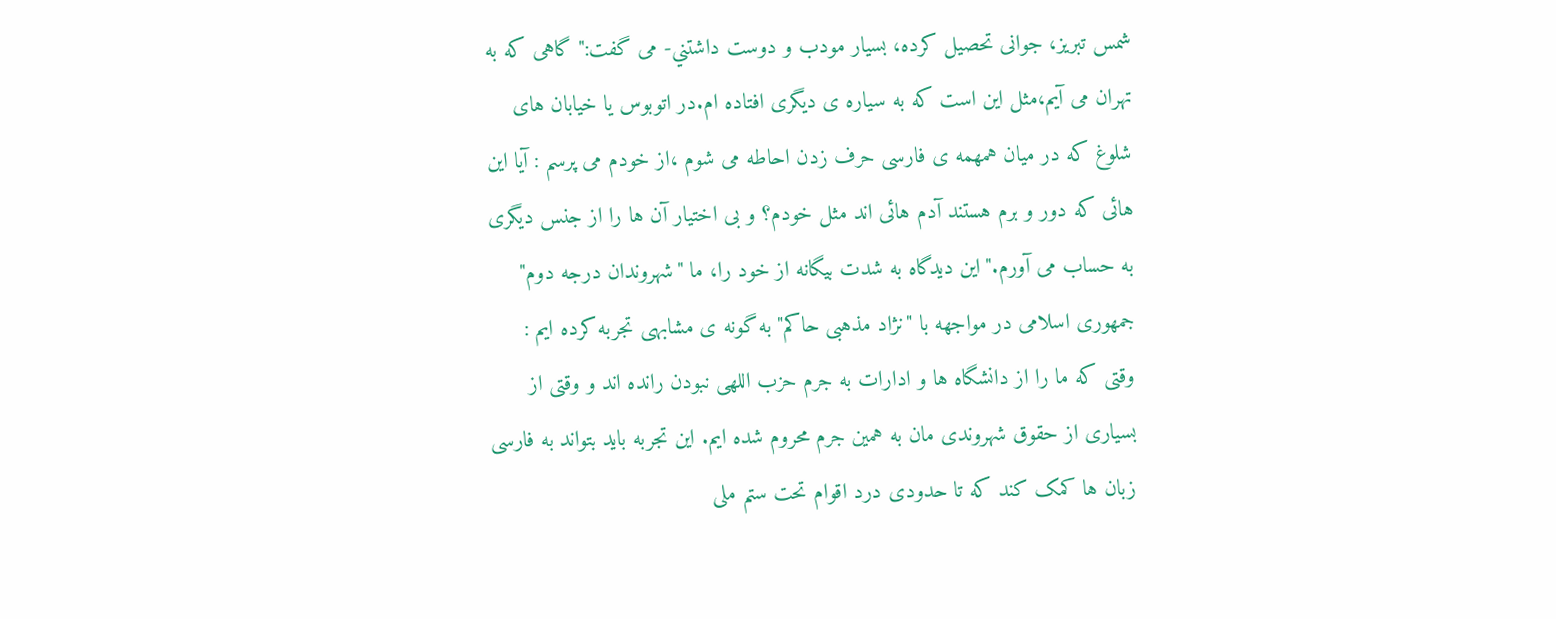شمس تبريز، جوانی تحصيل کرده، بسيار مودب و دوست داشتني- می گفت:" گاهی که به تهران می آيم،مثل اين است که به سياره ی ديگری افتاده ام.در اتوبوس يا خيابان های شلوغ که در ميان همهمه ی فارسی حرف زدن احاطه می شوم ،از خودم می پرسم : آيا اين هائی که دور و برم هستند آدم هائی اند مثل خودم؟ و بی اختيار آن ها را از جنس ديگری به حساب می آورم."اين ديدگاه به شدت بيگانه از خود را، ما "شهروندان درجه دوم" جمهوری اسلامی در مواجهه با "نژاد مذهبی حاکم" به گونه ی مشابهی تجربه کرده ايم : وقتی که ما را از دانشگاه ها و ادارات به جرم حزب اللهی نبودن رانده اند و وقتی از بسياری از حقوق شهروندی مان به همين جرم محروم شده ايم. اين تجربه بايد بتواند به فارسی زبان ها کمک کند که تا حدودی درد اقوام تحت ستم ملی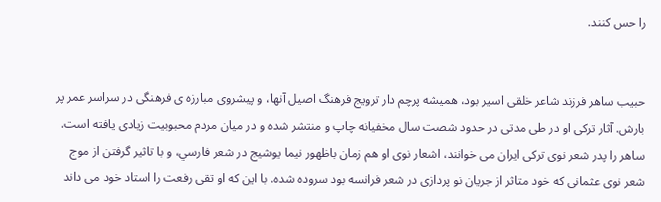را حس کنند.


حبيب ساهر فرزند شاعر خلقی اسير بود، هميشه پرچم دار ترويج فرهنگ اصيل آنها، و پيشروی مبارزه ی فرهنگی در سراسر عمر پر بارش. آثار ترکی او در طی مدتی در حدود شصت سال مخفيانه چاپ و منتشر شده و در ميان مردم محبوبيت زيادی يافته است. ساهر را پدر شعر نوی ترکی ايران می خوانند، اشعار نوی او هم زمان باظهور نيما يوشيج در شعر فارسي، و با تاثير گرفتن از موج شعر نوی عثمانی که خود متاثر از جريان نو پردازی در شعر فرانسه بود سروده شده. با اين که او تقی رفعت را استاد خود می داند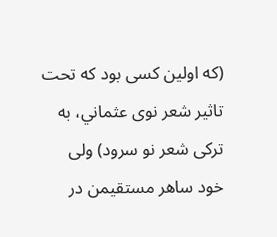(که اولين کسی بود که تحت تاثير شعر نوی عثماني، به ترکی شعر نو سرود) ولی خود ساهر مستقيمن در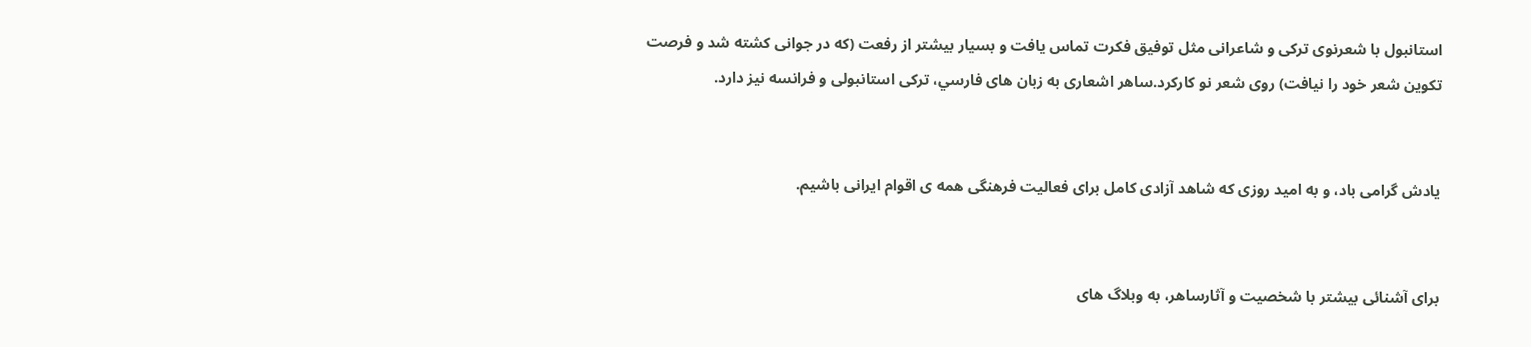استانبول با شعرنوی ترکی و شاعرانی مثل توفيق فکرت تماس يافت و بسيار بيشتر از رفعت (که در جوانی کشته شد و فرصت تکوين شعر خود را نيافت) روی شعر نو کارکرد.ساهر اشعاری به زبان های فارسي، ترکی استانبولی و فرانسه نيز دارد.


يادش گرامی باد، و به اميد روزی که شاهد آزادی کامل برای فعاليت فرهنگی همه ی اقوام ايرانی باشيم.


برای آشنائی بيشتر با شخصيت و آثارساهر، به وبلاگ های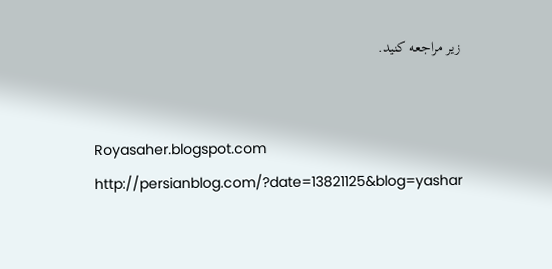زير مراجعه کنيد.


Royasaher.blogspot.com
http://persianblog.com/?date=13821125&blog=yashar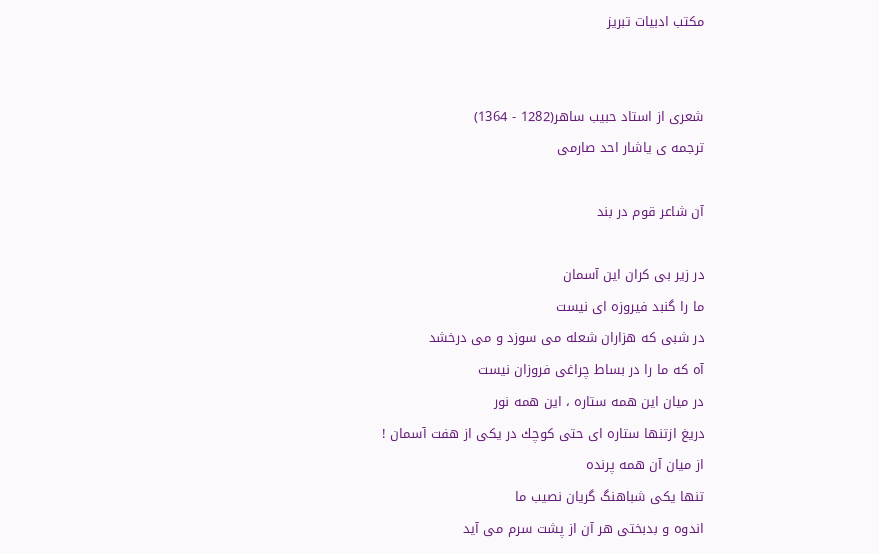مکتب ادبيات تبريز


شعری از استاد حبيب ساهر(1282 - 1364)
ترجمه ی ياشار احد صارمی

آن شاعر قوم در بند

در زير بی كران اين آسمان
ما را گنبد فيروزه ای نيست
در شبی که هزاران شعله می سوزد و می درخشد
آه که ما را در بساط چراغی فروزان نيست
در ميان اين همه ستاره ، اين همه نور
دريغ ازتنها ستاره ای حتی كوچك در يكی از هفت آسمان !
از ميان آن همه پرنده
تنها يکی شباهنگ گريان نصيب ما
اندوه و بدبختی هر آن از پشت سرم می آيد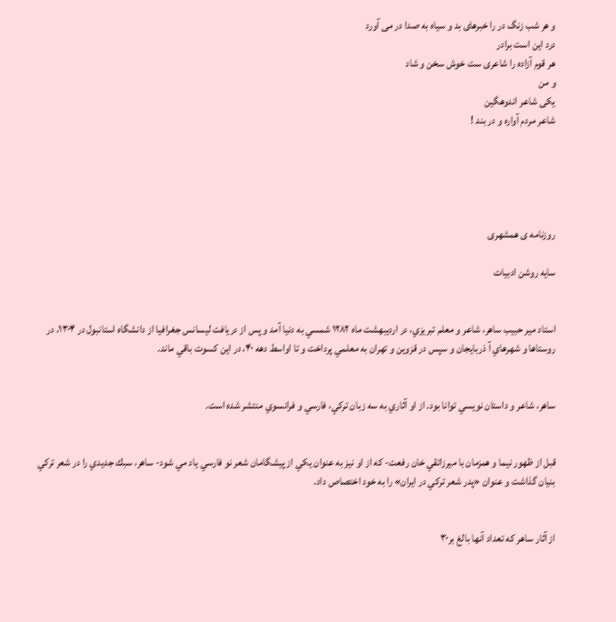و هر شب زنگ در را خبرهای بد و سياه به صدا در می آورد
درد اين است برادر
هر قوم آزاده را شاعری ست خوش سخن و شاد
و من
يكی شاعر اندوهگين
شاعر مردم آواره و در بند !





روزنامه ی همشهری

سايه روشن ادبيات


استاد مير حبيب ساهر، شاعر و معلم تبريزي، در ارديبهشت ماه ۱۲۸۲ شمسي به دنيا آمد و پس از دريافت ليسانس جغرافيا از دانشگاه استانبول در ۱۳۰۴، در روستاها و شهرهاي آ ذربايجان و سپس در قزوين و تهران به معلمي پرداخت و تا اواسط دهه ۴۰، در اين كسوت باقي ماند.


ساهر، شاعر و داستان نويسي توانا بود. از او آثاري به سه زبان تركي، فارسي و فرانسوي منتشر شده است.


قبل از ظهور نيما و همزمان با ميرزاتقي خان رفعت- كه از او نيز به عنوان يكي از پيشگامان شعر نو فارسي ياد مي شود- ساهر، سبك جديدي را در شعر تركي بنيان گذاشت و عنوان «پدر شعر تركي در ايران» را به خود اختصاص داد.


از آثار ساهر كه تعداد آنها بالغ بر۳۰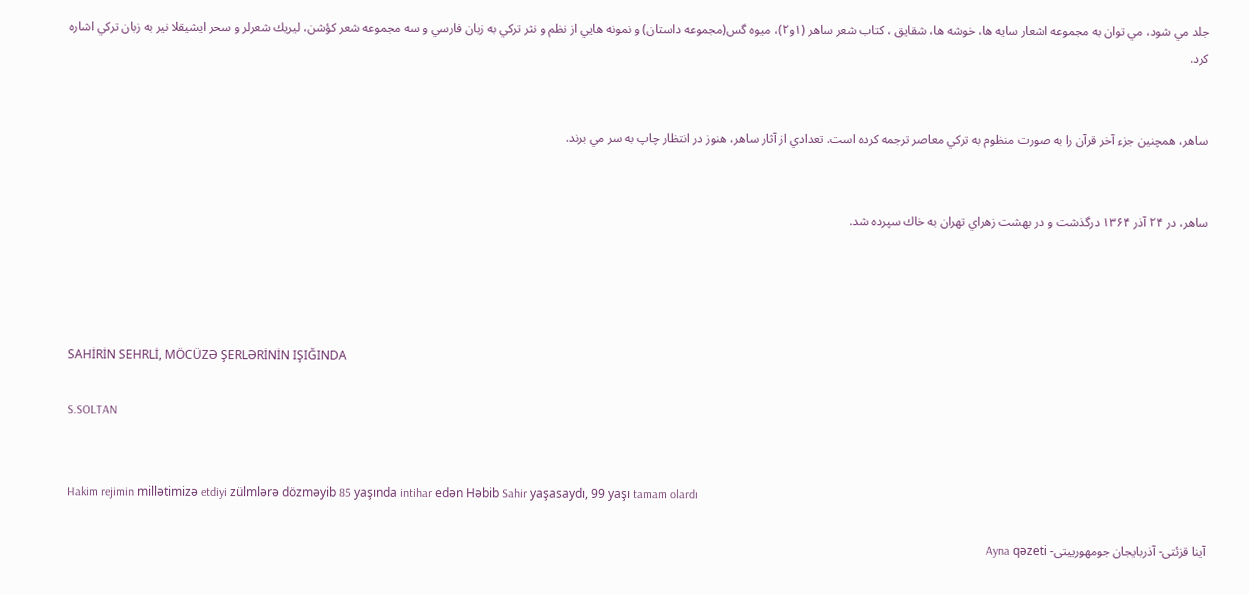جلد مي شود، مي توان به مجموعه اشعار سايه ها، خوشه ها، شقايق ، كتاب شعر ساهر (۱و۲)، ميوه گس(مجموعه داستان) و نمونه هايي از نظم و نثر تركي به زبان فارسي و سه مجموعه شعر كؤشن، ليريك شعرلر و سحر ايشيقلا نير به زبان تركي اشاره كرد.


ساهر، همچنين جزء آخر قرآن را به صورت منظوم به تركي معاصر ترجمه كرده است. تعدادي از آثار ساهر، هنوز در انتظار چاپ به سر مي برند.


ساهر، در ۲۴ آذر ۱۳۶۴ درگذشت و در بهشت زهراي تهران به خاك سپرده شد.




SAHİRİN SEHRLİ, MÖCÜZƏ ŞERLƏRİNİN IŞIĞINDA

S.SOLTAN


Hakim rejimin millətimizə etdiyi zülmlərə dözməyib 85 yaşında intihar edən Həbib Sahir yaşasaydı, 99 yaşı tamam olardı

آينا قزئتى- آذربايجان جومهورييتى- Ayna qəzeti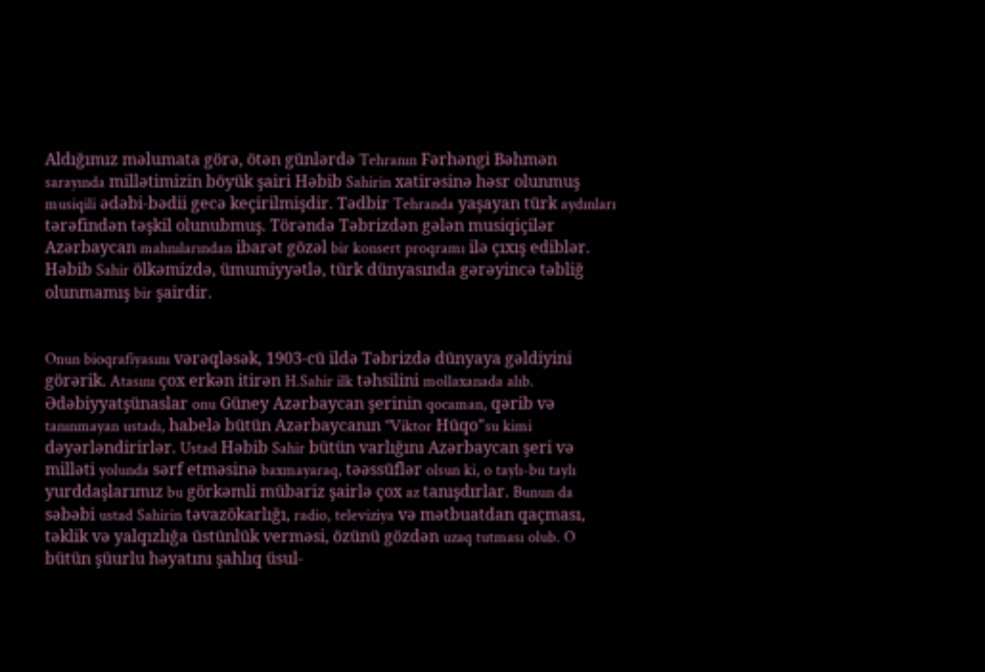Aldığımız məlumata görə, ötən günlərdə Tehranın Fərhəngi Bəhmən sarayında millətimizin böyük şairi Həbib Sahirin xatirəsinə həsr olunmuş musiqili ədəbi-bədii gecə keçirilmişdir. Tədbir Tehranda yaşayan türk aydınları tərəfindən təşkil olunubmuş. Törəndə Təbrizdən gələn musiqiçilər Azərbaycan mahnılarından ibarət gözəl bir konsert proqramı ilə çıxış ediblər. Həbib Sahir ölkəmizdə, ümumiyyətlə, türk dünyasında gərəyincə təbliğ olunmamış bir şairdir.


Onun bioqrafiyasını vərəqləsək, 1903-cü ildə Təbrizdə dünyaya gəldiyini görərik. Atasını çox erkən itirən H.Sahir ilk təhsilini mollaxanada alıb. Ədəbiyyatşünaslar onu Güney Azərbaycan şerinin qocaman, qərib və tanınmayan ustadı, habelə bütün Azərbaycanın "Viktor Hüqo"su kimi dəyərləndirirlər. Ustad Həbib Sahir bütün varlığını Azərbaycan şeri və milləti yolunda sərf etməsinə baxmayaraq, təəssüflər olsun ki, o taylı-bu taylı yurddaşlarımız bu görkəmli mübariz şairlə çox az tanışdırlar. Bunun da səbəbi ustad Sahirin təvazökarlığı, radio, televiziya və mətbuatdan qaçması, təklik və yalqızlığa üstünlük verməsi, özünü gözdən uzaq tutması olub. O bütün şüurlu həyatını şahlıq üsul-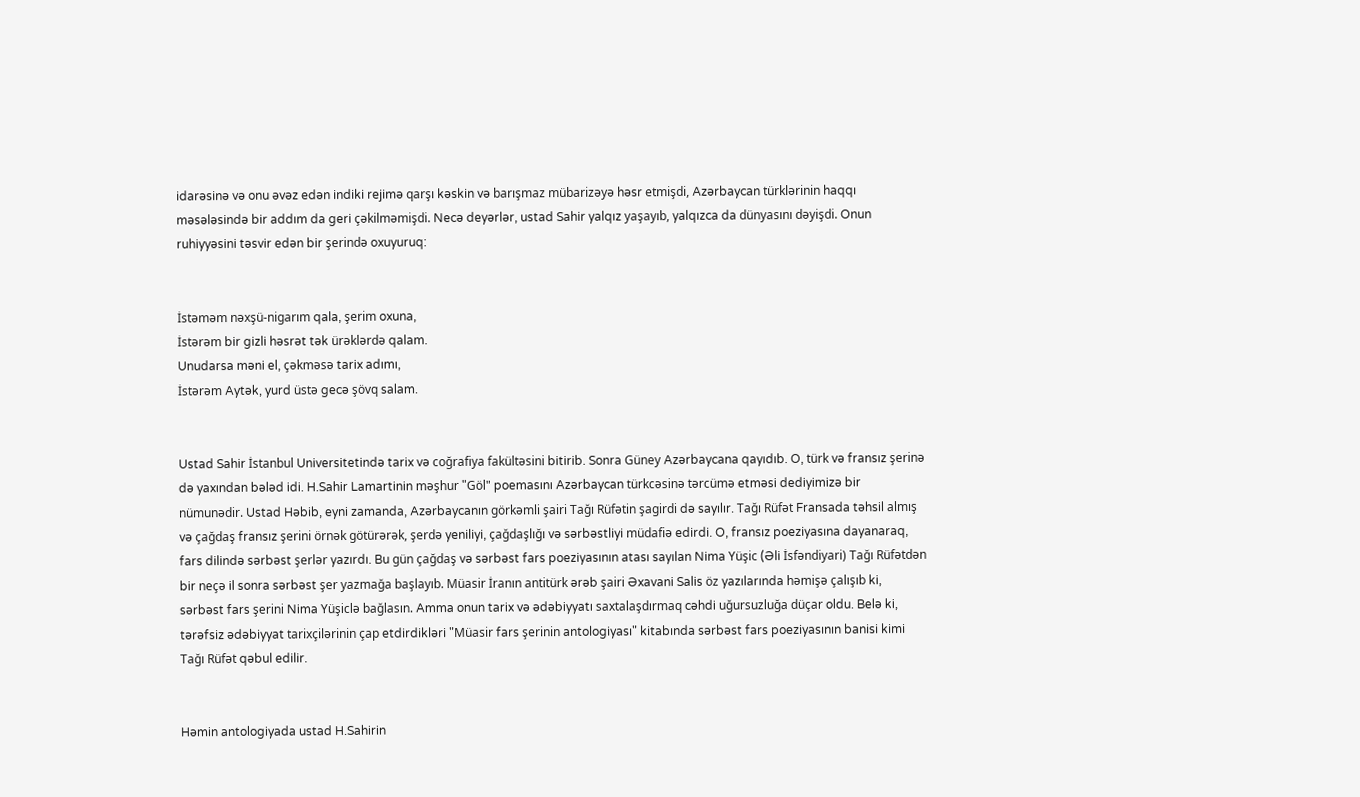idarəsinə və onu əvəz edən indiki rejimə qarşı kəskin və barışmaz mübarizəyə həsr etmişdi, Azərbaycan türklərinin haqqı məsələsində bir addım da geri çəkilməmişdi. Necə deyərlər, ustad Sahir yalqız yaşayıb, yalqızca da dünyasını dəyişdi. Onun ruhiyyəsini təsvir edən bir şerində oxuyuruq:


İstəməm nəxşü-nigarım qala, şerim oxuna,
İstərəm bir gizli həsrət tək ürəklərdə qalam.
Unudarsa məni el, çəkməsə tarix adımı,
İstərəm Aytək, yurd üstə gecə şövq salam.


Ustad Sahir İstanbul Universitetində tarix və coğrafiya fakültəsini bitirib. Sonra Güney Azərbaycana qayıdıb. O, türk və fransız şerinə də yaxından bələd idi. H.Sahir Lamartinin məşhur "Göl" poemasını Azərbaycan türkcəsinə tərcümə etməsi dediyimizə bir nümunədir. Ustad Həbib, eyni zamanda, Azərbaycanın görkəmli şairi Tağı Rüfətin şagirdi də sayılır. Tağı Rüfət Fransada təhsil almış və çağdaş fransız şerini örnək götürərək, şerdə yeniliyi, çağdaşlığı və sərbəstliyi müdafiə edirdi. O, fransız poeziyasına dayanaraq, fars dilində sərbəst şerlər yazırdı. Bu gün çağdaş və sərbəst fars poeziyasının atası sayılan Nima Yüşic (Əli İsfəndiyari) Tağı Rüfətdən bir neçə il sonra sərbəst şer yazmağa başlayıb. Müasir İranın antitürk ərəb şairi Əxavani Salis öz yazılarında həmişə çalışıb ki, sərbəst fars şerini Nima Yüşiclə bağlasın. Amma onun tarix və ədəbiyyatı saxtalaşdırmaq cəhdi uğursuzluğa düçar oldu. Belə ki, tərəfsiz ədəbiyyat tarixçilərinin çap etdirdikləri "Müasir fars şerinin antologiyası" kitabında sərbəst fars poeziyasının banisi kimi Tağı Rüfət qəbul edilir.


Həmin antologiyada ustad H.Sahirin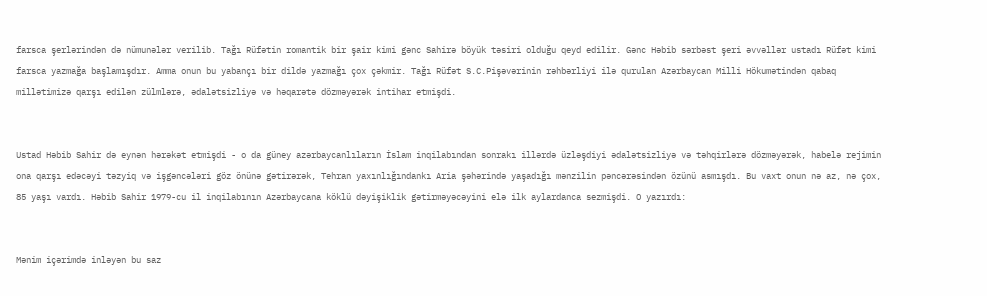farsca şerlərindən də nümunələr verilib. Tağı Rüfətin romantik bir şair kimi gənc Sahirə böyük təsiri olduğu qeyd edilir. Gənc Həbib sərbəst şeri əvvəllər ustadı Rüfət kimi farsca yazmağa başlamışdır. Amma onun bu yabançı bir dildə yazmağı çox çəkmir. Tağı Rüfət S.C.Pişəvərinin rəhbərliyi ilə qurulan Azərbaycan Milli Hökumətindən qabaq millətimizə qarşı edilən zülmlərə, ədalətsizliyə və həqarətə dözməyərək intihar etmişdi.


Ustad Həbib Sahir də eynən hərəkət etmişdi - o da güney azərbaycanlıların İslam inqilabından sonrakı illərdə üzləşdiyi ədalətsizliyə və təhqirlərə dözməyərək, habelə rejimin ona qarşı edəcəyi təzyiq və işgəncələri göz önünə gətirərək, Tehran yaxınlığındankı Aria şəhərində yaşadığı mənzilin pəncərəsindən özünü asmışdı. Bu vaxt onun nə az, nə çox, 85 yaşı vardı. Həbib Sahir 1979-cu il inqilabının Azərbaycana köklü dəyişiklik gətirməyəcəyini elə ilk aylardanca sezmişdi. O yazırdı:


Mənim içərimdə inləyən bu saz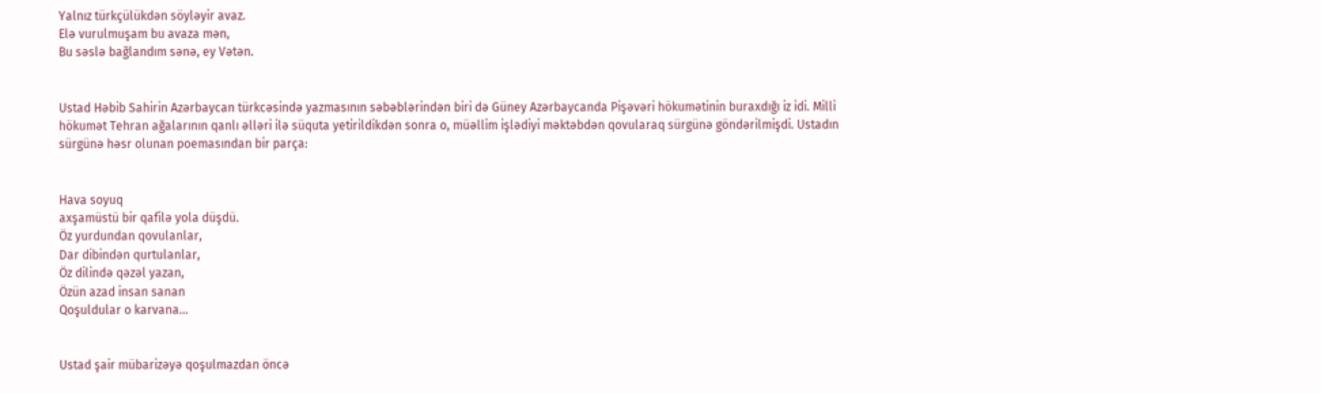Yalnız türkçülükdən söyləyir avaz.
Elə vurulmuşam bu avaza mən,
Bu səslə bağlandım sənə, ey Vətən.


Ustad Həbib Sahirin Azərbaycan türkcəsində yazmasının səbəblərindən biri də Güney Azərbaycanda Pişəvəri hökumətinin buraxdığı iz idi. Milli hökumət Tehran ağalarının qanlı əlləri ilə süquta yetirildikdən sonra o, müəllim işlədiyi məktəbdən qovularaq sürgünə göndərilmişdi. Ustadın sürgünə həsr olunan poemasından bir parça:


Hava soyuq
axşamüstü bir qafilə yola düşdü.
Öz yurdundan qovulanlar,
Dar dibindən qurtulanlar,
Öz dilində qəzəl yazan,
Özün azad insan sanan
Qoşuldular o karvana...


Ustad şair mübarizəyə qoşulmazdan öncə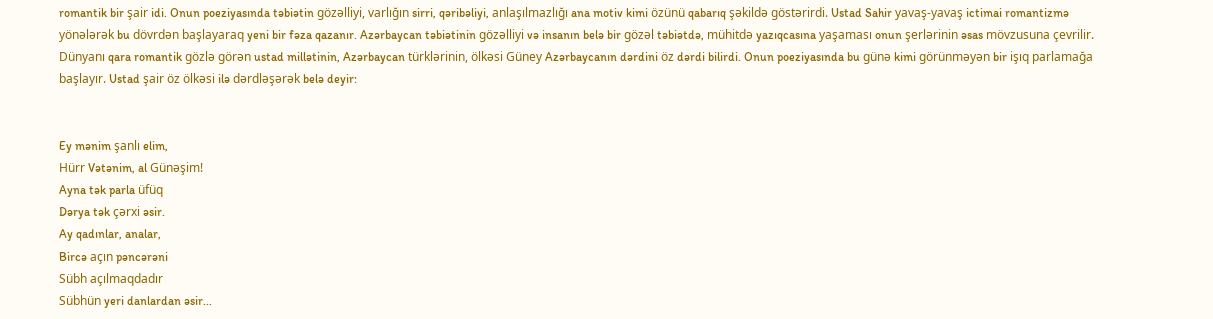romantik bir şair idi. Onun poeziyasında təbiətin gözəlliyi, varlığın sirri, qəribəliyi, anlaşılmazlığı ana motiv kimi özünü qabarıq şəkildə göstərirdi. Ustad Sahir yavaş-yavaş ictimai romantizmə yönələrək bu dövrdən başlayaraq yeni bir fəza qazanır. Azərbaycan təbiətinin gözəlliyi və insanın belə bir gözəl təbiətdə, mühitdə yazıqcasına yaşaması onun şerlərinin əsas mövzusuna çevrilir. Dünyanı qara romantik gözlə görən ustad millətinin, Azərbaycan türklərinin, ölkəsi Güney Azərbaycanın dərdini öz dərdi bilirdi. Onun poeziyasında bu günə kimi görünməyən bir işıq parlamağa başlayır. Ustad şair öz ölkəsi ilə dərdləşərək belə deyir:


Ey mənim şanlı elim,
Hürr Vətənim, al Günəşim!
Ayna tək parla üfüq
Dərya tək çərxi əsir.
Ay qadınlar, analar,
Bircə açın pəncərəni
Sübh açılmaqdadır
Sübhün yeri danlardan əsir...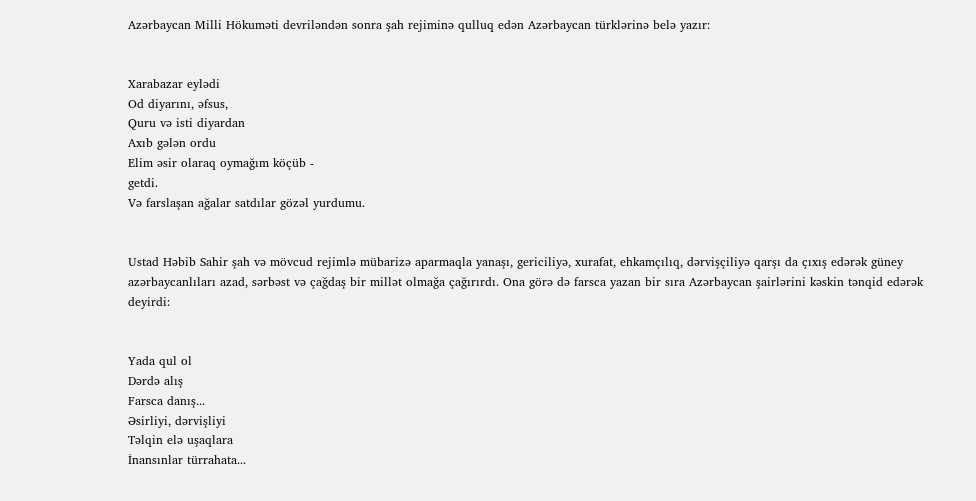Azərbaycan Milli Hökuməti devriləndən sonra şah rejiminə qulluq edən Azərbaycan türklərinə belə yazır:


Xarabazar eylədi
Od diyarını, əfsus,
Quru və isti diyardan
Axıb gələn ordu
Elim əsir olaraq oymağım köçüb -
getdi.
Və farslaşan ağalar satdılar gözəl yurdumu.


Ustad Həbib Sahir şah və mövcud rejimlə mübarizə aparmaqla yanaşı, gericiliyə, xurafat, ehkamçılıq, dərvişçiliyə qarşı da çıxış edərək güney azərbaycanlıları azad, sərbəst və çağdaş bir millət olmağa çağırırdı. Ona görə də farsca yazan bir sıra Azərbaycan şairlərini kəskin tənqid edərək deyirdi:


Yada qul ol
Dərdə alış
Farsca danış...
Əsirliyi, dərvişliyi
Təlqin elə uşaqlara
İnansınlar türrahata...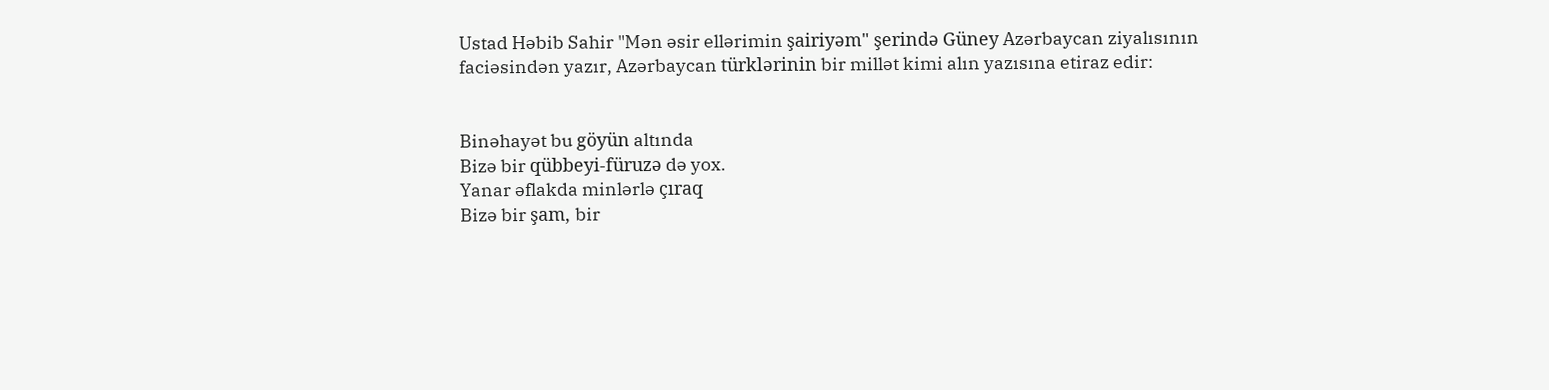Ustad Həbib Sahir "Mən əsir ellərimin şairiyəm" şerində Güney Azərbaycan ziyalısının faciəsindən yazır, Azərbaycan türklərinin bir millət kimi alın yazısına etiraz edir:


Binəhayət bu göyün altında
Bizə bir qübbeyi-füruzə də yox.
Yanar əflakda minlərlə çıraq
Bizə bir şam, bir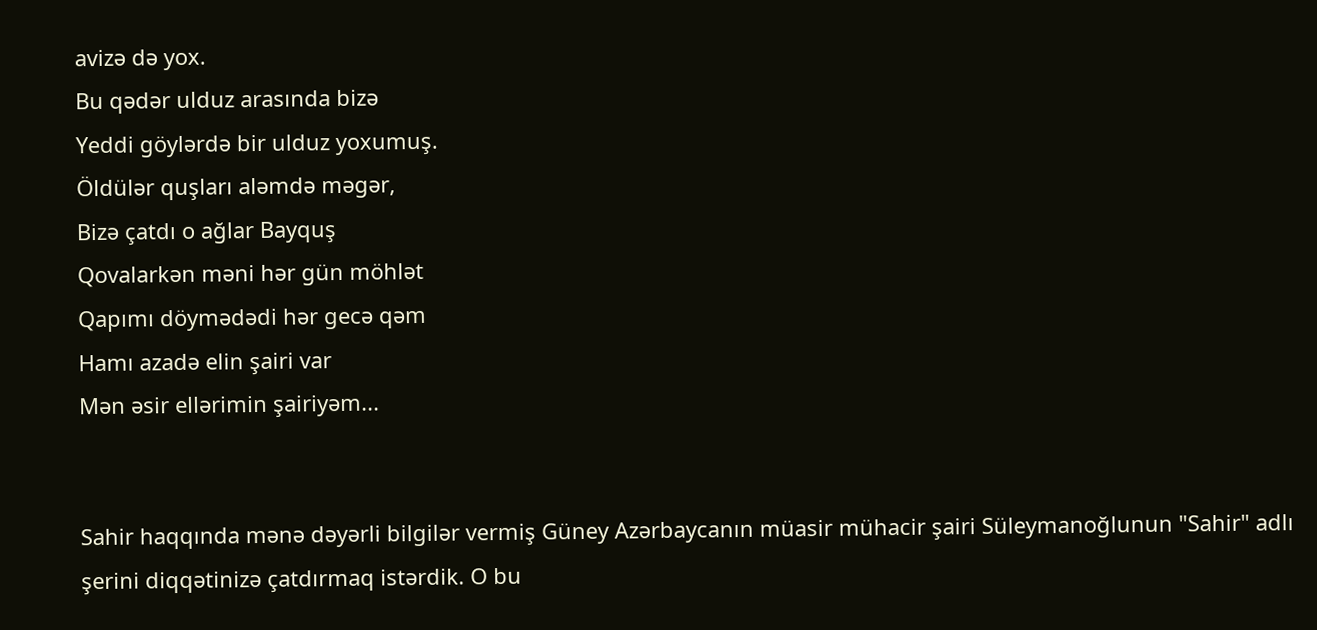avizə də yox.
Bu qədər ulduz arasında bizə
Yeddi göylərdə bir ulduz yoxumuş.
Öldülər quşları aləmdə məgər,
Bizə çatdı o ağlar Bayquş
Qovalarkən məni hər gün möhlət
Qapımı döymədədi hər gecə qəm
Hamı azadə elin şairi var
Mən əsir ellərimin şairiyəm...


Sahir haqqında mənə dəyərli bilgilər vermiş Güney Azərbaycanın müasir mühacir şairi Süleymanoğlunun "Sahir" adlı şerini diqqətinizə çatdırmaq istərdik. O bu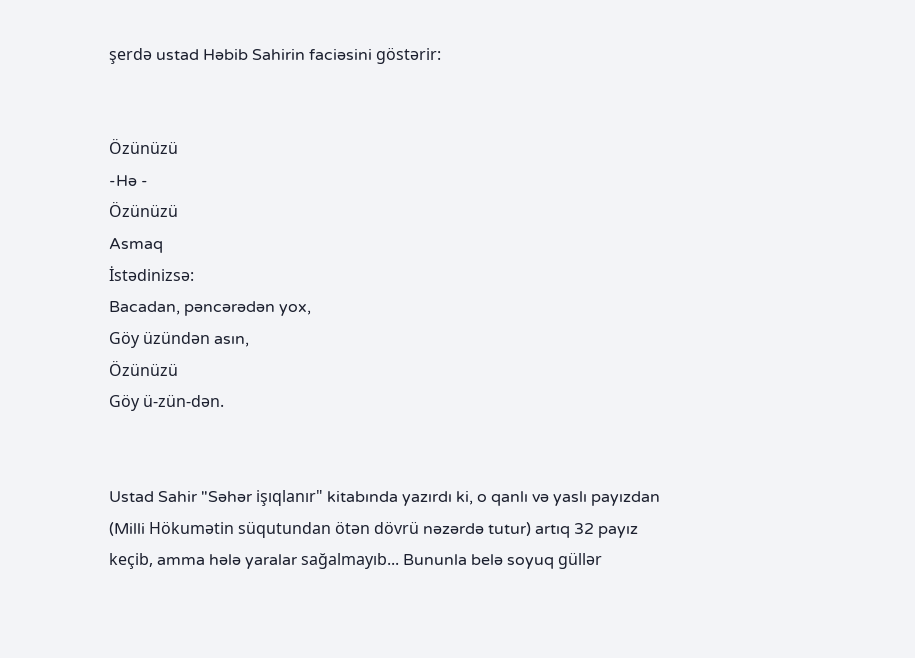şerdə ustad Həbib Sahirin faciəsini göstərir:


Özünüzü
-Hə -
Özünüzü
Asmaq
İstədinizsə:
Bacadan, pəncərədən yox,
Göy üzündən asın,
Özünüzü
Göy ü-zün-dən.


Ustad Sahir "Səhər işıqlanır" kitabında yazırdı ki, o qanlı və yaslı payızdan (Milli Hökumətin süqutundan ötən dövrü nəzərdə tutur) artıq 32 payız keçib, amma hələ yaralar sağalmayıb... Bununla belə soyuq güllər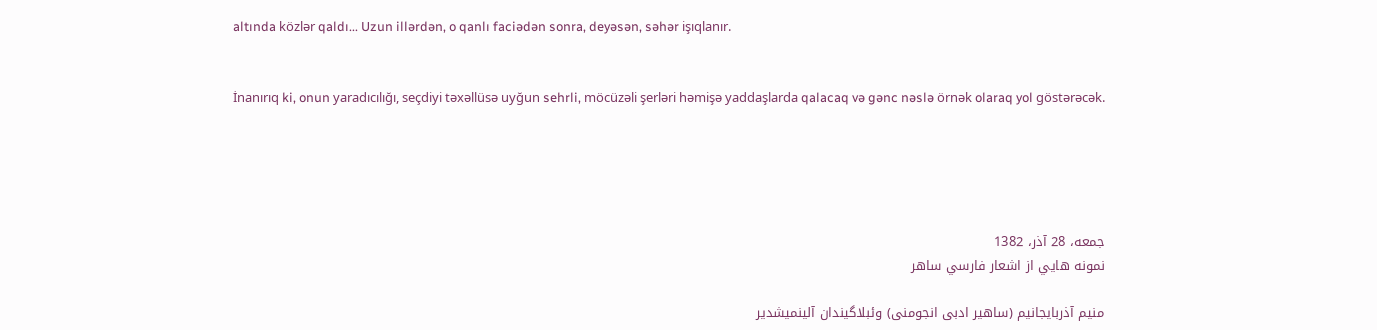altında közlər qaldı... Uzun illərdən, o qanlı faciədən sonra, deyəsən, səhər işıqlanır.


İnanırıq ki, onun yaradıcılığı, seçdiyi təxəllüsə uyğun sehrli, möcüzəli şerləri həmişə yaddaşlarda qalacaq və gənc nəslə örnək olaraq yol göstərəcək.





جمعه، 28 آذر، 1382
نمونه هايي از اشعار فارسي ساهر

منيم آذربايجانيم (ساهير ادبى انجومنى) وئبلاگيندان آلينميشدير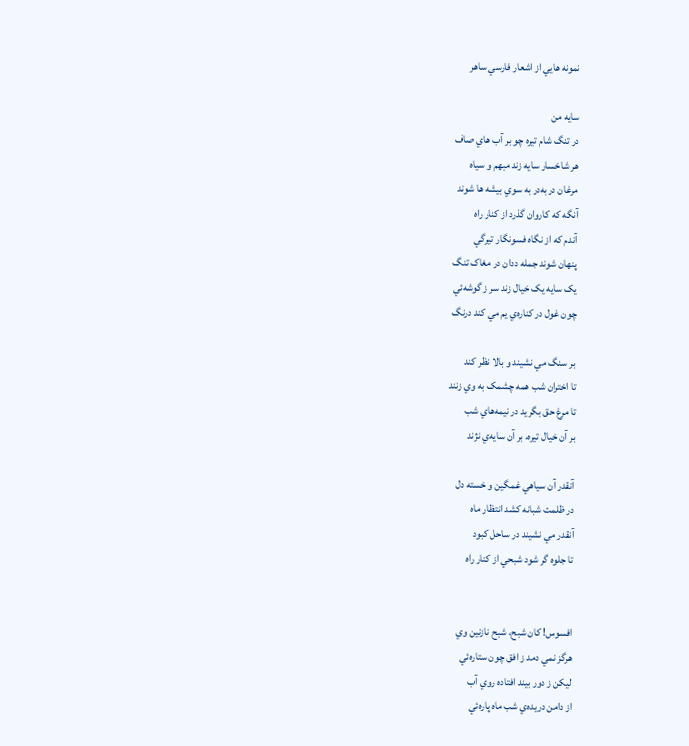نمونه هايي از اشعار فارسي ساهر

سايه من
در تنگ شام تيره چو بر آب هاي صاف
هر شاخسار سايه زند مبهم و سياه
مرغان دربه‌در به سوي بيشه ها شوند
آنگه که کاروان گذرد از کنار راه
آندم که از نگاه فسونگار تيرگي
پنهان شوند جمله‌ ددان در مغاک تنگ
يک سايه يک خيال زند سر ز گوشه‌ئي
چون غول در کناره‌ي يم مي کند درنگ

بر سنگ مي نشيند و بالا نظر کند
تا اختران شب همه چشمک به وي زنند
تا مرغ حق بگريد در نيمه‌هاي شب
بر آن خيال تيره، بر آن سايه‌ي نژند

آنقدر آن سياهي غمگين و خسته دل
در ظلمت شبانه کشد انتظار ماه
آنقدر مي نشيند در ساحل کبود
تا جلوه گر شود شبحي از کنار راه


افسوس! کان شبح، شبح نازنين وي
هرگز نمي دمد ز افق چون ستاره‌ئي
ليکن ز دور بيند افتاده روي آب
از دامن دريده‌ي شب ماه پاره‌ئي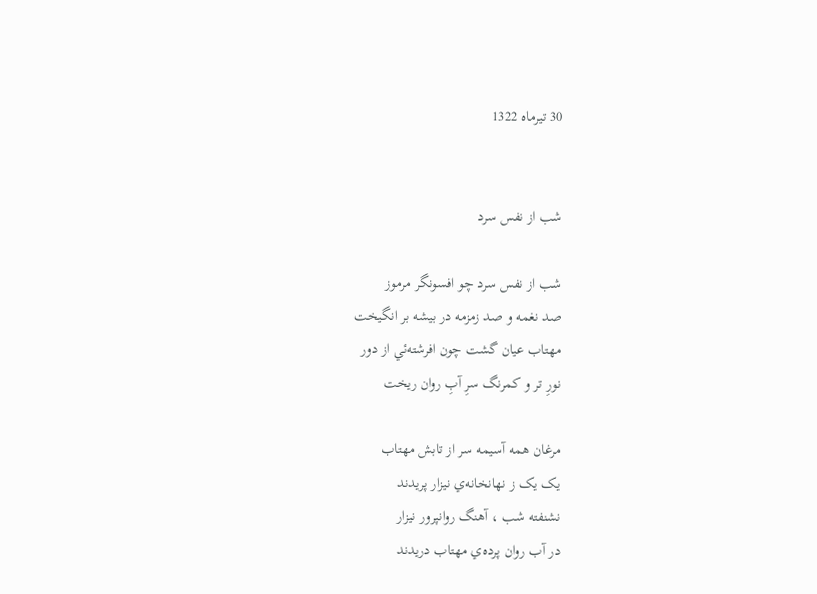30 تيرماه 1322


شب از نفس سرد

شب از نفس سرد چو افسونگر مرموز
صد نغمه و صد زمزمه در بيشه بر انگيخت
مهتاب عيان گشت چون افرشته‌ئي از دور
نورِ تر و کمرنگ سرِ آبِ روان ريخت

مرغان همه آسيمه سر از تابش مهتاب
يک يک ز نهانخانه‌ي نيزار پريدند
نشنفته شب ، آهنگ روانپرور نيزار
در آب روان پرده‌ي مهتاب دريدند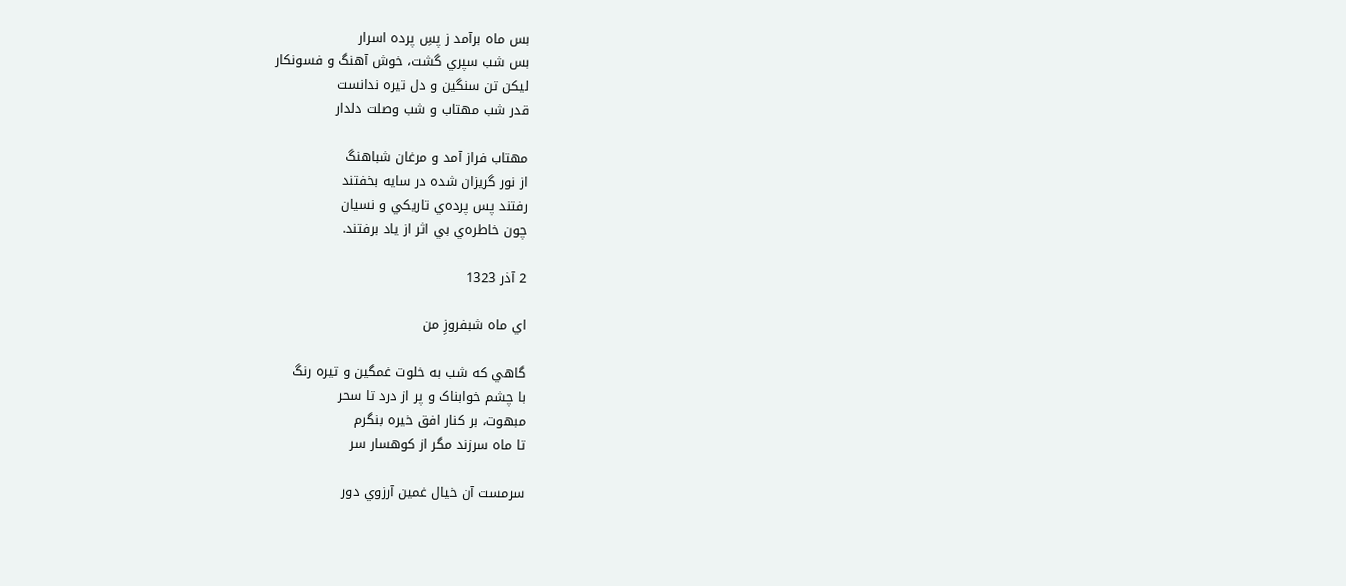بس ماه برآمد ز پسِ پرده اسرار
بس شب سپري گشت، خوش آهنگ و فسونکار
ليکن تن سنگين و دل تيره ندانست
قدر شب مهتاب و شب وصلت دلدار

مهتاب فراز آمد و مرغان شباهنگ
از نور گريزان شده در سايه بخفتند
رفتند پس پرده‌ي تاريکي و نسيان
چون خاطره‌ي بي اثر از ياد برفتند.

2 آذر 1323

اي ماه شبفروزِ من

گاهي که شب به خلوت غمگين و تيره رنگ
با چشم خوابناک و پر از درد تا سحر
مبهوت، بر کنار افق خيره بنگرم
تا ماه سرزند مگر از کوهسار سر

سرمست آن خيال غمين آرزوي دور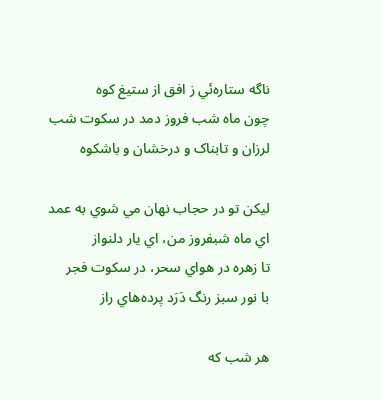ناگه ستاره‌ئي ز افق از ستيغ کوه
چون ماه شب فروز دمد در سکوت شب
لرزان و تابناک و درخشان و باشکوه

ليکن تو در حجاب نهان مي شوي به عمد
اي ماه شبفروز من، اي يار دلنواز
تا زهره در هواي سحر، در سکوت فجر
با نور سبز رنگ دَرَد پرده‌هاي راز

هر شب که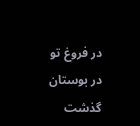در فروغ تو در بوستان گذشت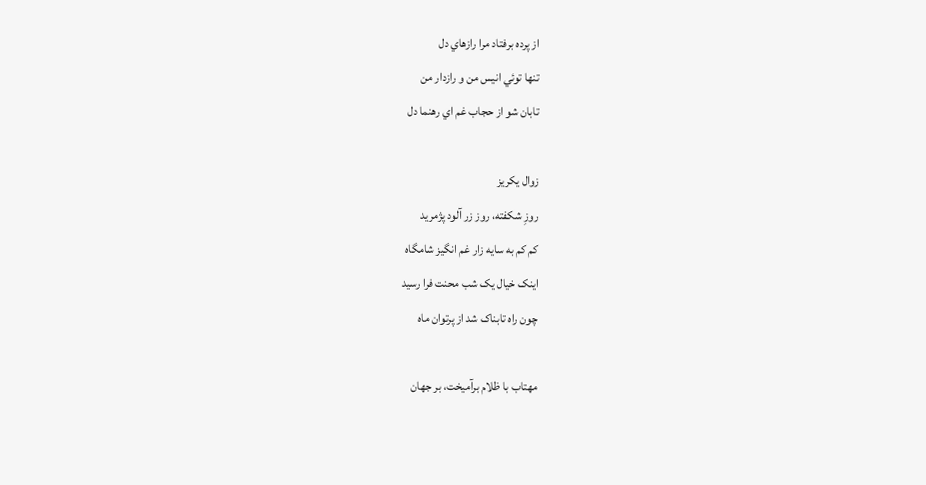از پرده برفتاد مرا رازهاي دل
تنها توئي انيس من و رازدار من
تابان شو از حجاب غم اي رهنما دل

زوال يکريز
روزِ شکفته، روز زر آلود پژمريد
کم کم به سايه زار غم انگيز شامگاه
اينک خيال يک شب محنت فرا رسيد
چون راه تابناک شد از پرتوان ماه

مهتاب با ظلام برآميخت، بر جهان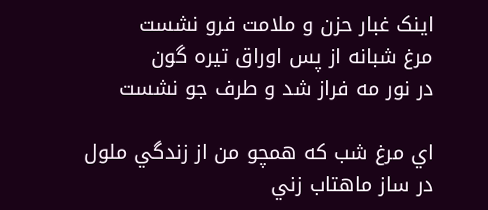اينک غبار حزن و ملامت فرو نشست
مرغ شبانه از پس اوراق تيره گون
در نور مه فراز شد و طرف جو نشست

اي مرغ شب که همچو من از زندگي ملول
در ساز ماهتاب زني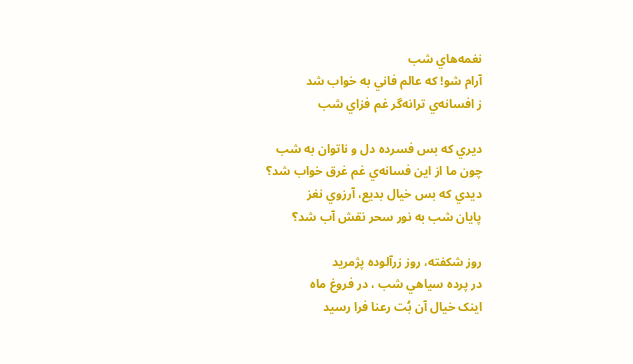نغمه‌هاي شب
آرام شو! که عالم فاني به خواب شد
ز افسانه‌ي ترانه‌گر غم فزاي شب

ديري که بس فسرده دل و ناتوان به شب
چون ما از اين فسانه‌ي غم غرق خواب شد؟
ديدي که بس خيال بديع، آرزوي نغز
پايان شب به نور سحر نقش آب شد؟

روز شکفته، روز زرآلوده پژمريد
در پرده سياهي شب ، در فروغ ماه
اينک خيال آن بُت رعنا فرا رسيد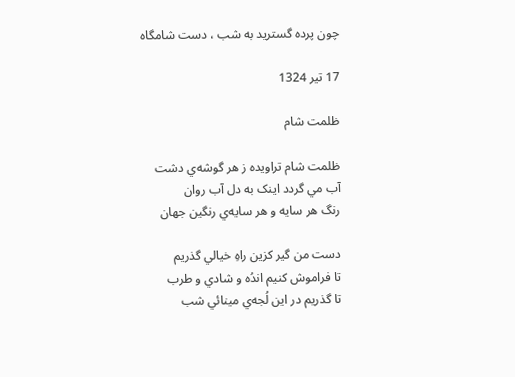چون پرده گستريد به شب ، دست شامگاه

17 تير 1324

ظلمت شام

ظلمت شام تراويده ز هر گوشه‌ي دشت
آب مي گردد اينک به دل آب روان
رنگ هر سايه و هر سايه‌ي رنگين جهان

دست من گير کزين راهِ خيالي گذريم
تا فراموش کنيم اندُه و شادي و طرب
تا گذريم در اين لُجه‌ي مينائي شب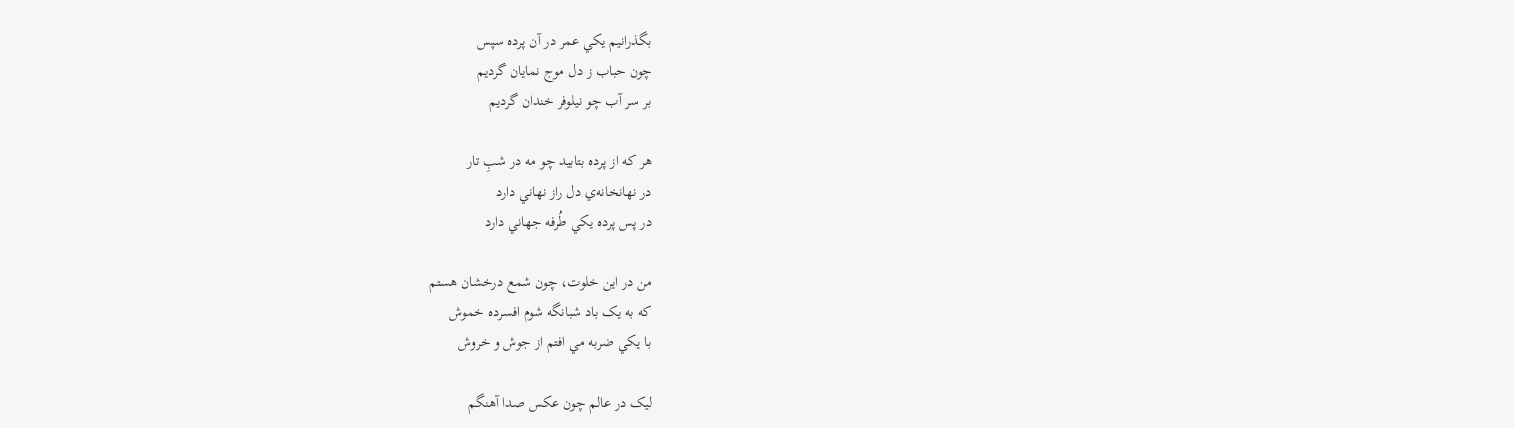بگذرانيم يکي عمر در آن پرده سپس
چون حباب ز دل موج نمايان گرديم
بر سر آب چو نيلوفر خندان گرديم

هر که از پرده بتابيد چو مه در شبِ تار
در نهانخانه‌ي دل راز نهاني دارد
در پس پرده يکي طُرفه جهاني دارد

من در اين خلوت، چون شمع درخشان هستم
که به يک باد شبانگه شوم افسرده خموش
با يکي ضربه مي افتم از جوش و خروش

ليک در عالم چون عکس صدا آهنگم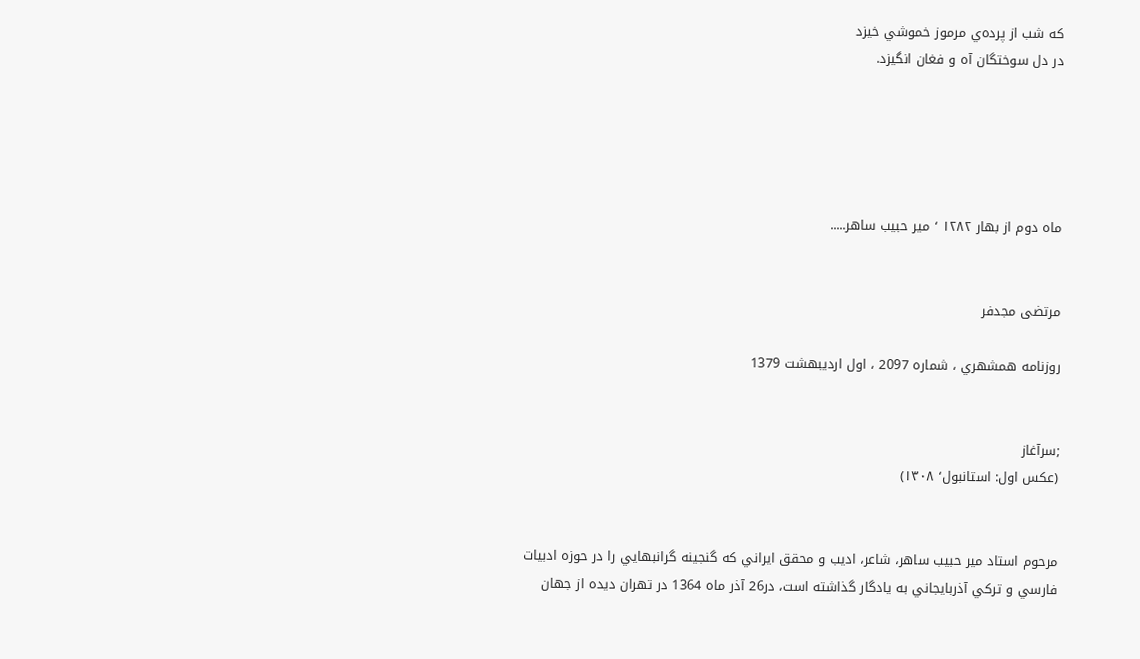که شب از پرده‌ي مرموز خموشي خيزد
در دل سوختگان آه و فغان انگيزد.





ماه دوم از بهار ١٢٨٢ ٬ مير حبيب ساهر.....


مرتضی مجدفر

روزنامه همشهري ، شماره 2097 ، اول ارديبهشت 1379


;سرآغاز
(عكس اول: استانبول٬ ١٣٠٨)


مرحوم استاد مير حبيب ساهر، شاعر، اديب و محقق ايراني كه گنجينه گرانبهايي را در حوزه ادبيات فارسي و تركي آذربايجاني به يادگار گذاشته است، در26 آذر ماه 1364 در تهران ديده از جهان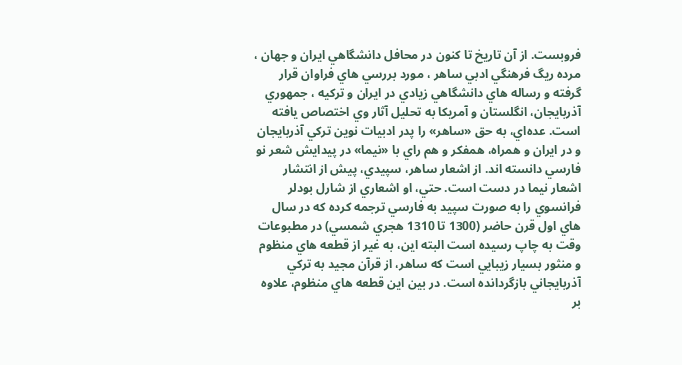فروبست. از آن تاريخ تا كنون در محافل دانشگاهي ايران و جهان ، مرده ريگ فرهنگي ادبي ساهر ، مورد بررسي هاي فراوان قرار گرفته و رساله هاي دانشگاهي زيادي در ايران و تركيه ، جمهوري آذربايجان، انگلستان و آمريكا به تحليل آثار وي اختصاص يافته است. عده‌اي، به حق «ساهر» را پدر ادبيات نوين تركي آذربايجان و در ايران و همراه، همفكر و هم راي با «نيما» در پيدايش شعر نو فارسي دانسته اند. از اشعار ساهر، سپيدي، پيش از انتشار اشعار نيما در دست است. حتي، او اشعاري از شارل بودلر فرانسوي را به صورت سپيد به فارسي ترجمه كرده كه در سال هاي اول قرن حاضر (1300 تا 1310 هجري شمسي) در مطبوعات وقت به چاپ رسيده است البته اين، به غير از قطعه هاي منظوم و منثور بسيار زيبايي است كه ساهر، از قرآن مجيد به تركي آذربايجاني بازگردانده است. در بين اين قطعه هاي منظوم، علاوه بر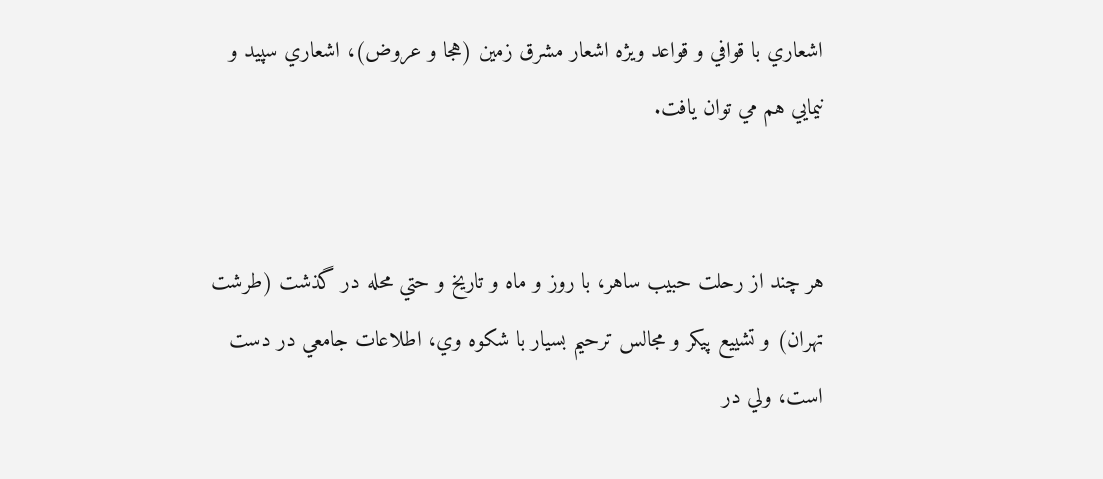اشعاري با قوافي و قواعد ويژه اشعار مشرق زمين (هجا و عروض)، اشعاري سپيد و نيمايي هم مي توان يافت.


هر چند از رحلت حبيب ساهر، با روز و ماه و تاريخ و حتي محله در گذشت (طرشت تهران) و تشييع پيكر و مجالس ترحيم بسيار با شكوه وي، اطلاعات جامعي در دست است، ولي در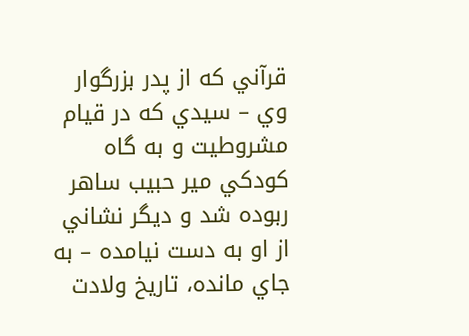قرآني كه از پدر بزرگوار وي – سيدي كه در قيام مشروطيت و به گاه كودكي مير حبيب ساهر ربوده شد و ديگر نشاني از او به دست نيامده – به جاي مانده، تاريخ ولادت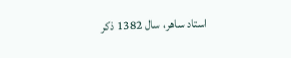استاد ساهر، سال 1382 ذكر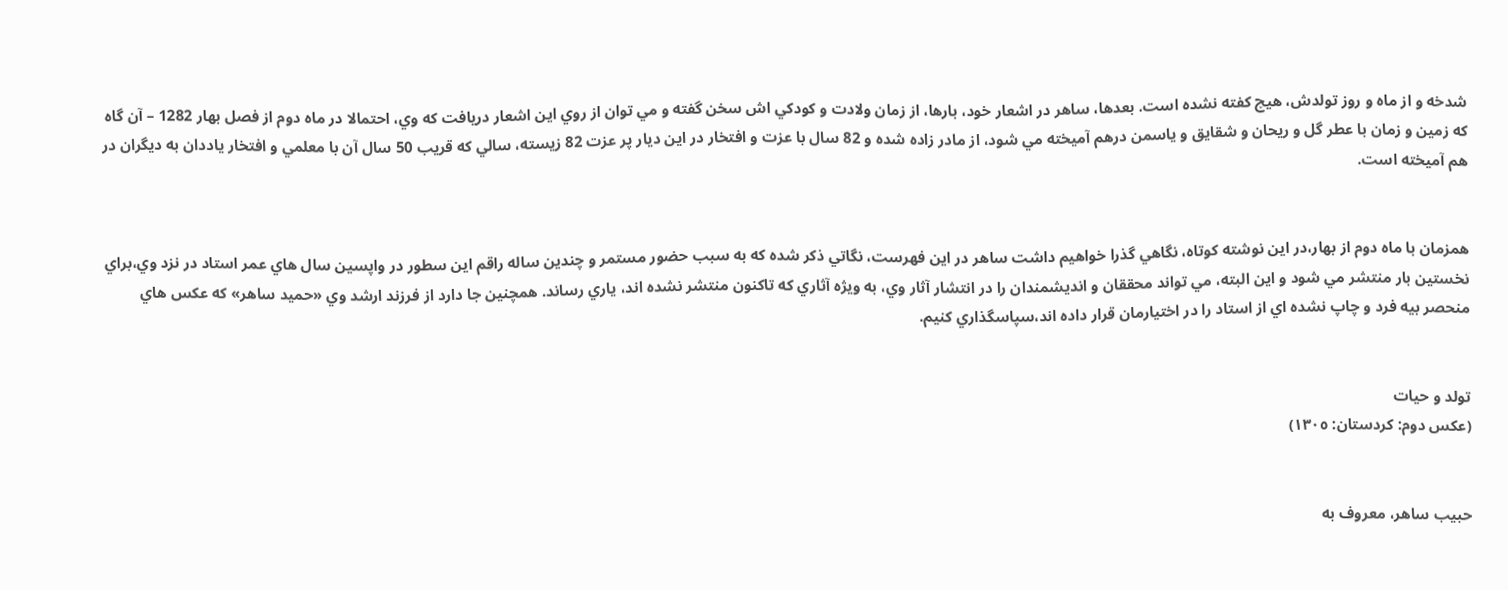شدخه و از ماه و روز تولدش، هيچ كفته نشده است. بعدها، ساهر در اشعار خود، بارها، از زمان ولادت و كودكي اش سخن گفته و مي توان از روي اين اشعار دريافت كه وي، احتمالا در ماه دوم از فصل بهار 1282 – آن گاه كه زمين و زمان با عطر گل و ريحان و شقايق و ياسمن درهم آميخته مي شود، از مادر زاده شده و 82 سال با عزت و افتخار در اين ديار پر عزت 82 زيسته، سالي كه قريب 50 سال آن با معلمي و افتخار ياددان به ديگران در هم آميخته است.


همزمان با ماه دوم از بهار،‌در اين نوشته كوتاه، نگاهي گذرا خواهيم داشت ساهر در اين فهرست، نگاتي ذكر شده كه به سبب حضور مستمر و چندين ساله راقم اين سطور در واپسين سال هاي عمر استاد در نزد وي،‌براي نخستين بار منتشر مي شود و اين البته، مي تواند محققان و انديشمندان را در انتشار آثار وي، به ويژه آثاري كه تاكنون منتشر نشده اند، ياري رساند. همچنين جا دارد از فرزند ارشد وي «حميد ساهر» كه عكس هاي منحصر بيه فرد و چاپ نشده اي از استاد را در اختيارمان قرار داده اند،‌سپاسگذاري كنيم.


تولد و حيات
(عكس دوم: كردستان: ١٣٠٥)


حبيب ساهر، معروف به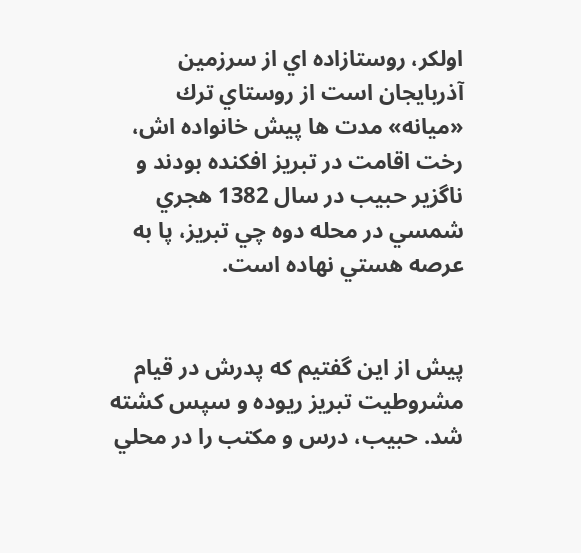اولكر، روستازاده اي از سرزمين آذربايجان است از روستاي ترك «ميانه» مدت ها پيش خانواده اش، رخت اقامت در تبريز افكنده بودند و ناگزير حبيب در سال 1382 هجري شمسي در محله دوه چي تبريز، پا به عرصه هستي نهاده است.


پيش از اين گفتيم كه پدرش در قيام مشروطيت تبريز ريوده و سپس كشته شد. حبيب، درس و مكتب را در محلي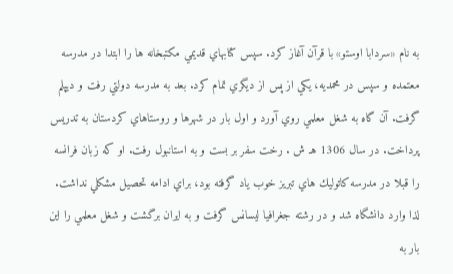به نام «سردابا اوستو» با قرآن آغاز كرد. سپس كتابهاي قديمي مكتبخانه ها را ابتدا در مدرسه معتمده و سپس در محمديه، يكي از پس از ديگري تمام كرد. بعد به مدرسه دولتي رفت و ديپلم گرفت. آن گاه به شغل معلمي روي آورد و اول بار در شهرها و روستاهاي كردستان به تدريس پرداخت. در سال 1306 هـ ش . رخت سفر بر بست و به استانبول رفت. او كه زبان فرانسه را قبلا در مدرسه كاتوليك هاي تبريز خوب ياد گرفته بود، براي ادامه تحصيل مشكلي نداشت. لذا وارد دانشگاه شد و در رشته جغرافيا ليسانس گرفت و به ايران برگشت و شغل معلمي را اين بار به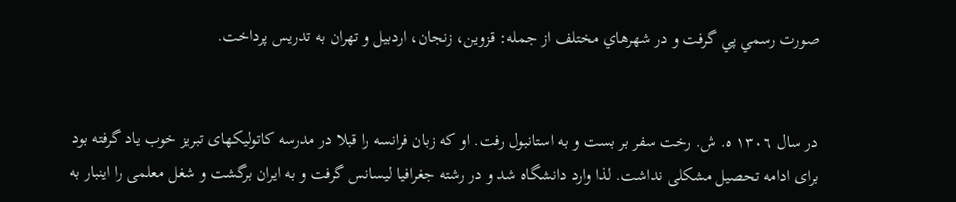صورت رسمي پي گرفت و در شهرهاي مختلف از جمله: قزوين، زنجان، اردبيل و تهران به تدريس پرداخت.


در سال ١٣٠٦ ه. ش. رخت سفر بر بست و به استانبول رفت. او كه زبان فرانسه را قبلا در مدرسه كاتوليكهاى تبريز خوب ياد گرفته بود براى ادامه تحصيل مشكلى نداشت. لذا وارد دانشگاه شد و در رشته جغرافيا ليسانس گرفت و به ايران برگشت و شغل معلمى را اينبار به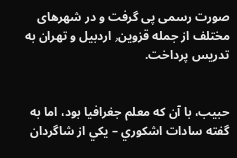صورت رسمى پى گرفت و در شهرهاى مختلف از جمله قزوين٫ اردبيل و تهران به تدريس پرداخت.


حبيب، با آن كه معلم جغرافيا بود، اما به گفته سادات اشكوري – يكي از شاگردان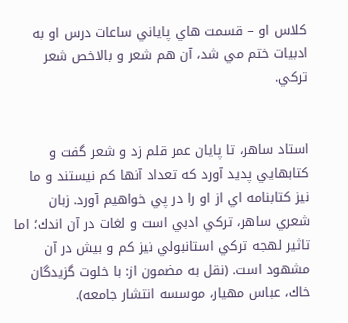كلاس او – قسمت هاي پاياني ساعات درس او به ادبيات ختم مي شد، آن هم شعر و بالاخص شعر تركي.


استاد ساهر، تا پايان عمر قلم زد و شعر گفت و كتابهايي پديد آورد كه تعداد آنها كم نيستند و ما نيز كتابنامه اي از او را در پي خواهيم آورد. زبان شعري ساهر، تركي ادبي است و لغات در آن اندك؛ اما تاثير لهجه تركي استانبولي نيز كم و بيش در آن مشهود است. (نقل به مضمون از: با خلوت گزيدگان خاك، عباس مهيار، موسسه انتشار جامعه).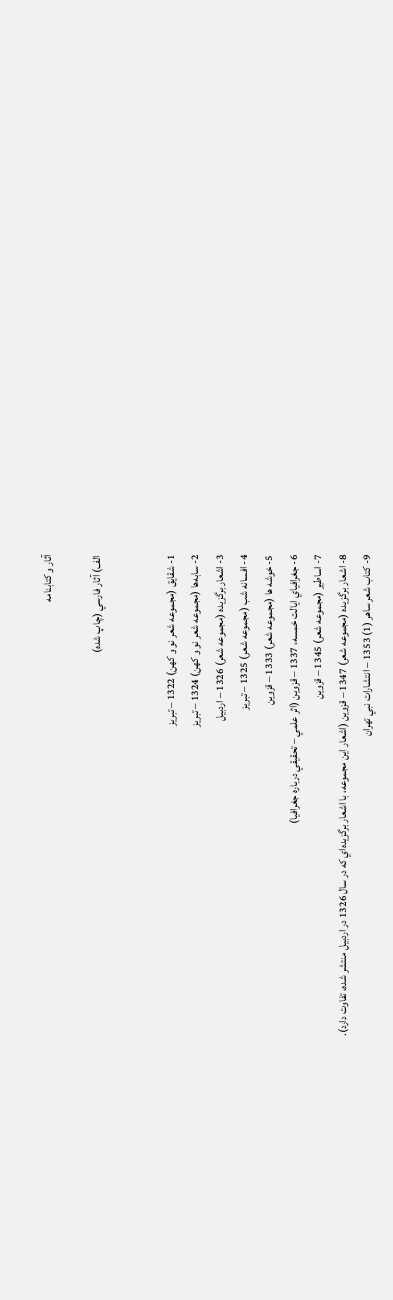آثار و كتابنامه

الف) آثار فارسي (چاپ شده)


1- شقايق (مجموعه شعر نو و كهن) 1322 – تبريز
2- سابه‌ها (مجموعه شعر نو و كهن) 1324 – تبريز
3- اشعار برگزيده (مجموعه شعر) 1326 – اردبيل
4- افسانه شب (مجموعه شعر) 1325 – تبريز
5- خوشه ها (مجموعه شعر) 1333 – قزوين
6- جغرافياي ايالت خمسه، 1337 – قزوين (اثر علمي – تحقيقي درباره جغرافيا)
7- اساطير (مجموعه شعر) 1345 – قزوين
8- اشعار برگزيده (مجموعه شعر) 1347 – قزوين (اشعار اين مجموعه، با اشعار برگزيده‌اي كه در سال 1326 در اردبيل منتشر شده، تفاوت دارد).
9- كتاب شعر ساهر (1) 1353 – انتشارات نبي تهران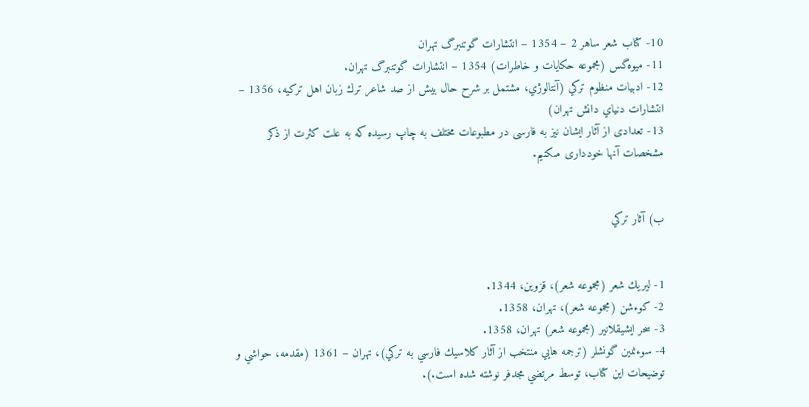10- كتاب شعر ساهر 2 – 1354 – انتشارات گوتنبرگ تهران
11- ميوه‌گس (مجموعه حكايات و خاطرات) 1354 – انتشارات گوتنبرگ تهران.
12- ادبيات منظوم تركي (آنتالوژي، مشتمل بر شرح حال بيش از صد شاعر ترك زبان اهل تركيه، 1356 – انتشارات دنياي دانش تهران)
13- تعدادى از آثار ايشان نيز به فارسى در مطبوعات مختلف به چاپ رسيده كه به علت كثرت از ذكر مشخصات آنها خوددارى مىكنيم.


ب) آثار تركي


1- ليريك شعر (مجموعه شعر)، قزوين، 1344.
2- كوءشن (مجموعه شعر)، تهران، 1358.
3- سحر ايشيقلانير (مجموعه شعر) تهران، 1358.
4- سوءنمين گونشلر (ترجمه هايي منتخب از آثار كلاسيك فارسي به تركي)، تهران – 1361 (مقدمه، حواشي و توضيحات اين كتاب، توسط مرتضي مجدفر نوشته شده است.).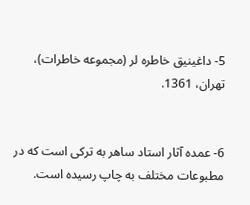5- داغينيق خاطره لر (مجموعه خاطرات)، تهران، 1361.


6- عمده آثار استاد ساهر به تركى است كه در مطبوعات مختلف به چاپ رسيده است.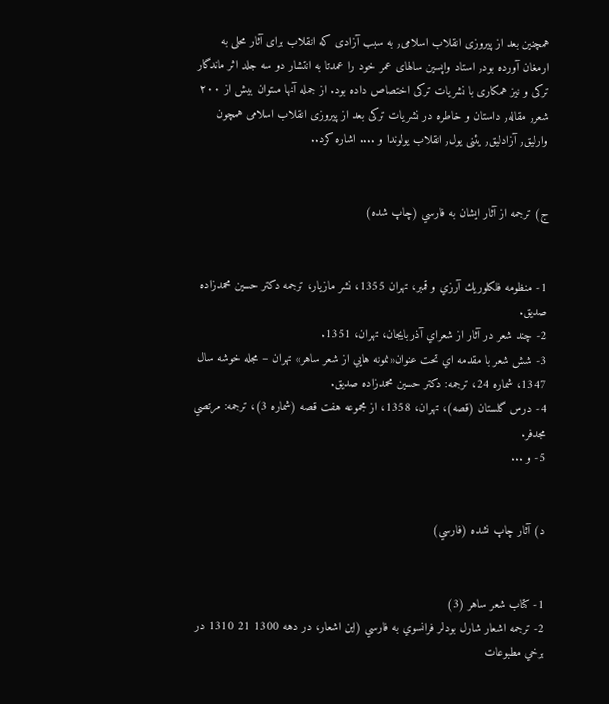همچنين بعد از پيروزى انقلاب اسلامى٫ به سبب آزادى كه انقلاب براى آثار محلى به ارمغان آورده بود٫ استاد واپسين سالهاى عمر خود را عمدتا به انتشار دو سه جلد اثر ماندگار تركى و نيز همكارى با نشريات تركى اختصاص داده بود. از جمله آنها مىتوان بيش از ٢٠٠ شعر٫ مقاله٫ داستان و خاطره در نشريات تركى بعد از پيروزى انقلاب اسلامى همچون وارليق٫ آزادليق٫ يئنى يول٫ انقلاب يولوندا و .... اشاره كرد..


ج) ترجمه از آثار ايشان به فارسي (چاپ شده)


1- منظومه فلكلوريك آرزي و قمبر، تهران 1355، نشر مازيار، ترجمه دكتر حسين محمدزاده صديق.
2- چند شعر در آثار از شعراي آذربايجان، تهران، 1351.
3- شش شعر با مقدمه اي تحت عنوان«نمونه هايي از شعر ساهر» تهران – مجله خوشه سال 1347، شماره 24، ترجمه: دكتر حسين محمدزاده صديق.
4- درس گلستان (قصه)، تهران، 1358، از مجموعه هفت قصه (شماره 3)، ترجمه: مرتصي مجدفر.
5- و ...


د) آثار چاپ نشده (فارسي)


1- كتاب شعر ساهر (3)
2- ترجمه اشعار شارل بودلر فرانسوي به فارسي (اين اشعار، در دهه 1300 21 1310 در برخي مطبوعات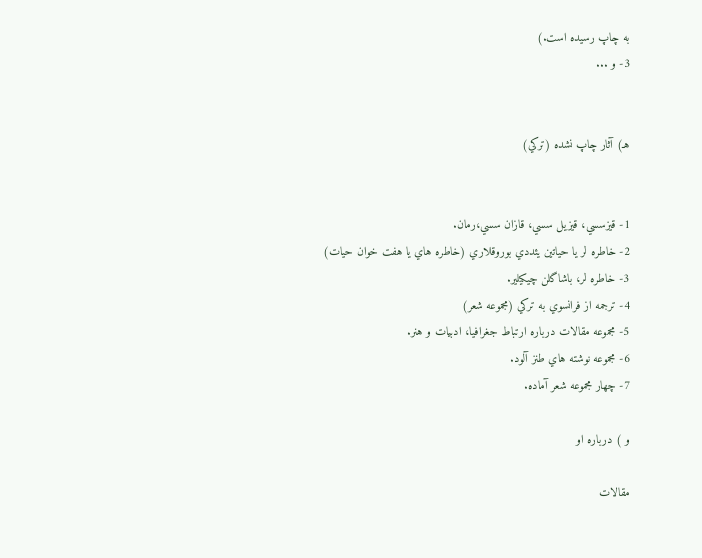به چاپ رسيده است.)
3- و ...


هـ) آثار چاپ نشده (تركي)


1- قيزسسي، قيزيل سسي، قازان سسي،‌رمان.
2- خاطره لر يا حياتين يئددي بوروقلاري (خاطره هاي يا هفت خوان حيات)
3- خاطره لر، باشاگلن چيكيلير.
4- ترجمه از فرانسوي به تركي (مجموعه شعر)
5- مجموعه مقالات درباره ارتباط جغرافيا، ادبيات و هنر.
6- مجموعه نوشته هاي طنز آلود.
7- چهار مجموعه شعر آماده.

و ) درباره او

مقالات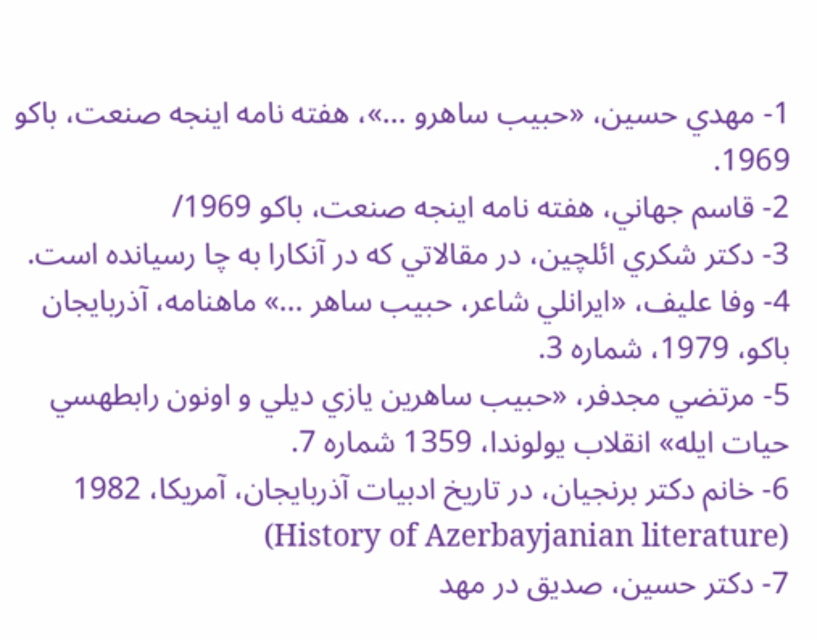1- مهدي حسين، «حبيب ساهرو ...»، هفته نامه اينجه صنعت، باكو 1969.
2- قاسم جهاني، هفته نامه اينجه صنعت، باكو 1969/
3- دكتر شكري ائلچين، در مقالاتي كه در آنكارا به چا رسيانده است.
4- وفا عليف، «ايرانلي شاعر، حبيب ساهر ...» ماهنامه، آذربايجان باكو، 1979، شماره 3.
5- مرتضي مجدفر، «حبيب ساهرين يازي ديلي و اونون رابطهسي حيات ايله» انقلاب يولوندا، 1359 شماره 7.
6- خانم دكتر برنجيان، در تاريخ ادبيات آذربايجان، آمريكا، 1982 (History of Azerbayjanian literature)
7- دكتر حسين، صديق در مهد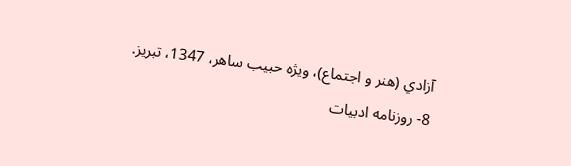آزادي (هنر و اجتماع)، ويژه حبيب ساهر، 1347، تبريز.
8- روزنامه ادبيات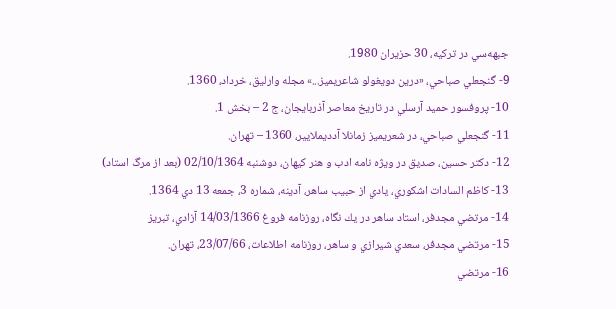جبهه‌سي در تركيه، 30 حزيران 1980.
9- گنجعلي صباحي، «درين دويغولو شاعريميز...» مجله وارليق، خرداد، 1360.
10- پروفسور حميد آرسلي در تاريخ معاصر آذربايجان، ج 2 – بخش 1.
11- گنجعلي صباحي، در شعريميز زمانلا آدديملايير، 1360 – تهران.
12- دكتر حسين، صديق در ويژه نامه ادب و هنر كيهان، دوشنبه 02/10/1364 (بعد از مرگ استاد)
13- كاظم السادات اشكوري، يادي از حبيب ساهر، آدينه، شماره 3، جمعه 13 دي 1364.
14- مرتضي مجدفر، استاد ساهر در يك نگاه، روزنامه فروغ 14/03/1366 آزادي، تبريز
15- مرتضي مجدفر، سعدي شيرازي و ساهر، روزنامه اطلاعات، 23/07/66، تهران.
16- مرتضي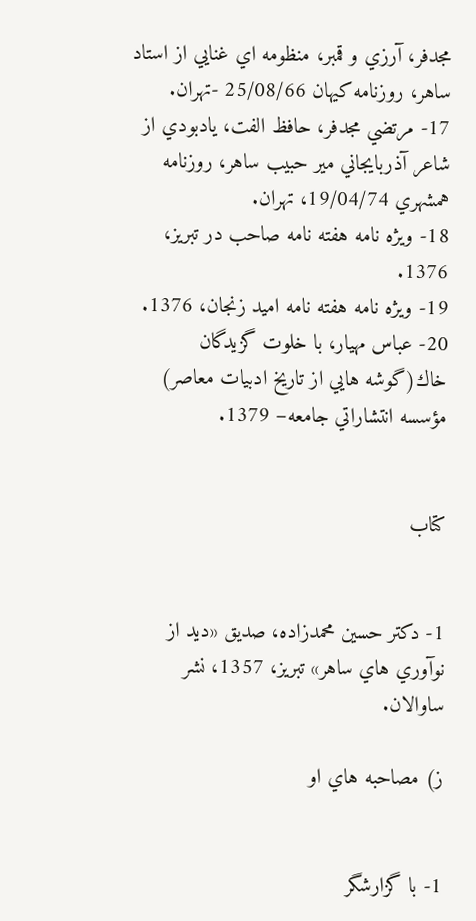مجدفر، آرزي و قمبر، منظومه اي غنايي از استاد ساهر، روزنامه كيهان 25/08/66 -تهران.
17- مرتضي مجدفر، حافظ الفت، يادبودي از شاعر آذربايجاني مير حبيب ساهر، روزنامه همشهري 19/04/74، تهران.
18- ويژه نامه هفته نامه صاحب در تبريز، 1376.
19- ويژه نامه هفته نامه اميد زنجان، 1376.
20- عباس مهيار، با خلوت گزيدگان خاك(گوشه هايي از تاريخ ادبيات معاصر) مؤسسه انتشاراتي جامعه– 1379.


كتاب


1- دكتر حسين محمدزاده، صديق «ديد از نوآوري هاي ساهر» تبريز، 1357، نشر ساوالان.

ز) مصاحبه هاي او


1- با گزارشگر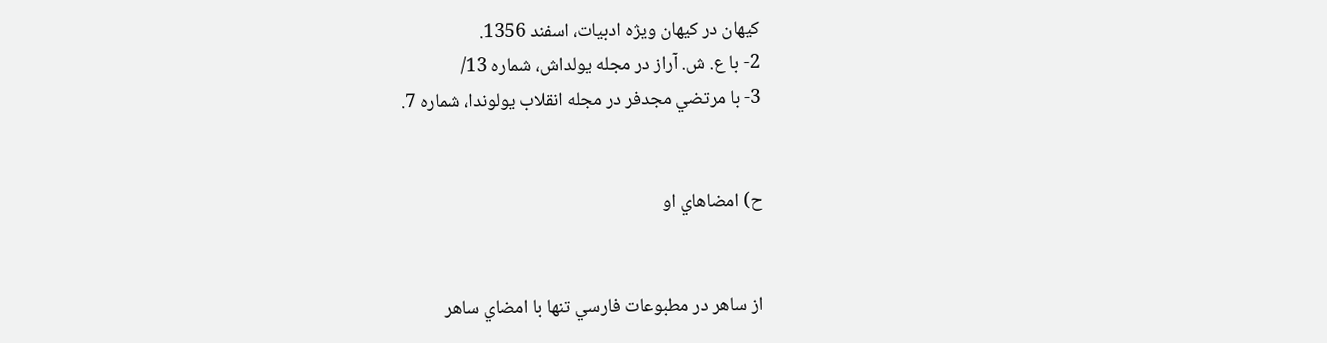كيهان در كيهان ويژه ادبيات، اسفند 1356.
2- با ع. ش. آراز در مجله يولداش، شماره 13/
3- با مرتضي مجدفر در مجله انقلاب يولوندا، شماره 7.


ح) امضاهاي او


از ساهر در مطبوعات فارسي تنها با امضاي ساهر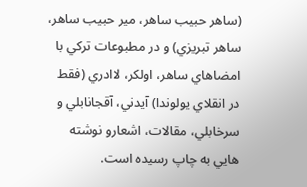(ساهر حبيب ساهر، مير حبيب ساهر، ساهر تبريزي) و در مطبوعات تركي با امضاهاي ساهر، اولكر، لاادري (فقط در انقلاي يولوندا) آيدني، آقجانابلي و سرخابلي، مقالات، اشعارو نوشته هايي به چاپ رسيده است.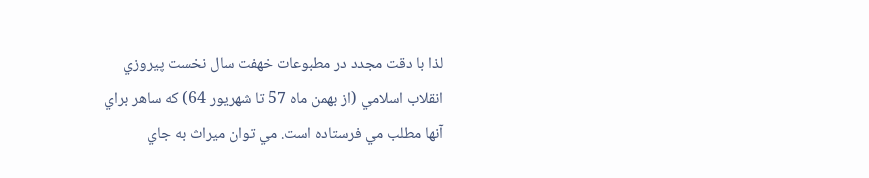لذا با دقت مجدد در مطبوعات خهفت سال نخست پيروزي انقلاب اسلامي (از بهمن ماه 57 تا شهريور 64) كه ساهر براي آنها مطلب مي فرستاده است. مي توان ميراث به جاي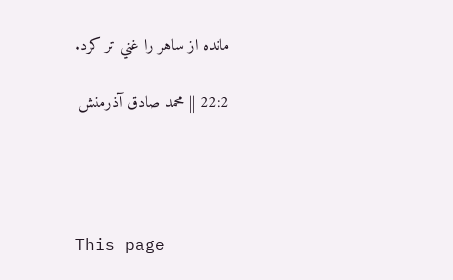مانده از ساهر را غني تر كرد.

22:2 || محمد صادق آذرمنش




This page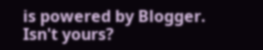is powered by Blogger. Isn't yours?